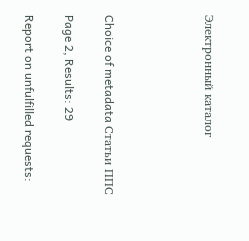Электронный каталог




Choice of metadata Статьи ППС

Page 2, Results: 29

Report on unfulfilled requests: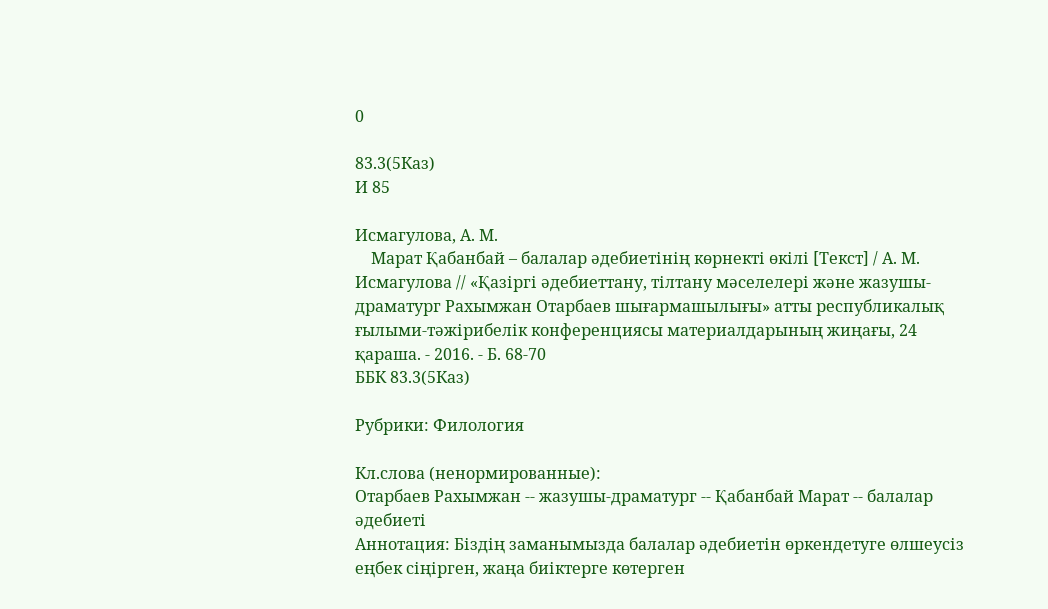0

83.3(5Каз)
И 85

Исмагулова, А. М.
    Марат Қабанбай – балалар әдебиетінің көрнекті өкілі [Текст] / А. М. Исмагулова // «Қазіргі әдебиеттану, тілтану мәселелері және жазушы-драматург Рахымжан Отарбаев шығармашылығы» атты республикалық ғылыми-тәжірибелік конференциясы материалдарының жиңағы, 24 қараша. - 2016. - Б. 68-70
ББК 83.3(5Каз)

Рубрики: Филология

Кл.слова (ненормированные):
Отарбаев Рахымжан -- жазушы-драматург -- Қабанбай Марат -- балалар әдебиеті
Аннотация: Біздің заманымызда балалар әдебиетін өркендетуге өлшеусіз еңбек сіңірген, жаңа биіктерге көтерген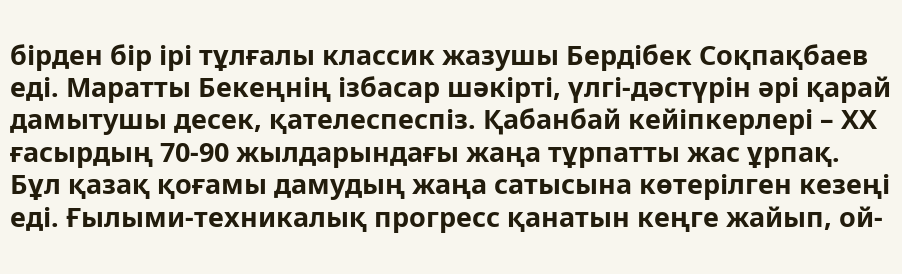бірден бір ірі тұлғалы классик жазушы Бердібек Соқпақбаев еді. Маратты Бекеңнің ізбасар шәкірті, үлгі-дәстүрін әрі қарай дамытушы десек, қателеспеспіз. Қабанбай кейіпкерлері – ХХ ғасырдың 70-90 жылдарындағы жаңа тұрпатты жас ұрпақ. Бұл қазақ қоғамы дамудың жаңа сатысына көтерілген кезеңі еді. Ғылыми-техникалық прогресс қанатын кеңге жайып, ой-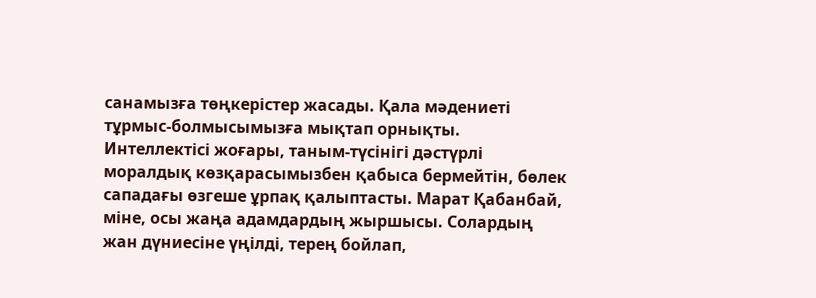санамызға төңкерістер жасады. Қала мәдениеті тұрмыс-болмысымызға мықтап орнықты. Интеллектісі жоғары, таным-түсінігі дәстүрлі моралдық көзқарасымызбен қабыса бермейтін, бөлек сападағы өзгеше ұрпақ қалыптасты. Марат Қабанбай, міне, осы жаңа адамдардың жыршысы. Солардың жан дүниесіне үңілді, терең бойлап,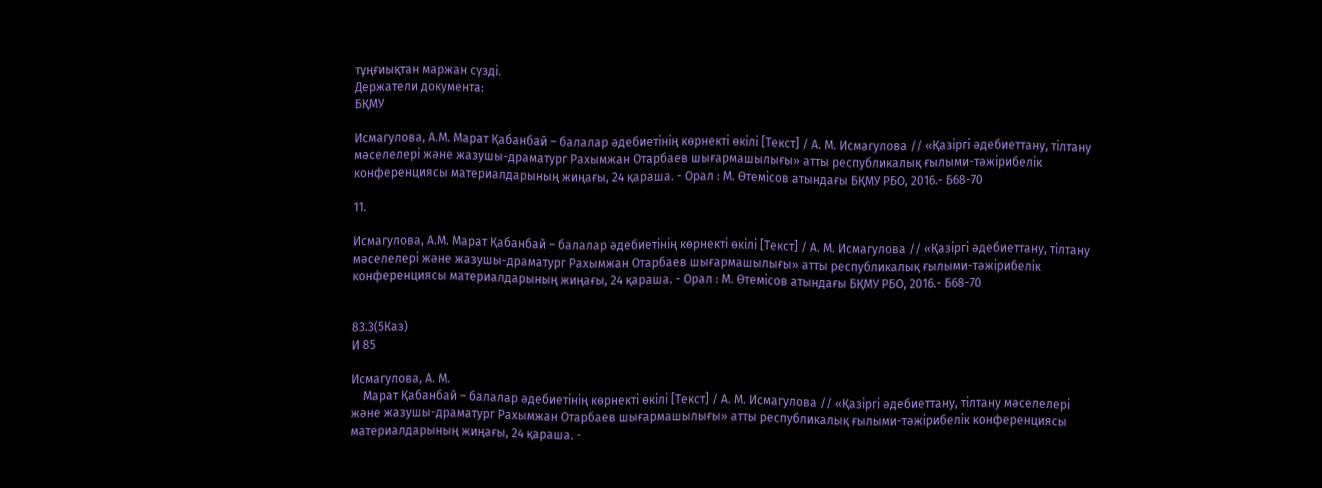тұңғиықтан маржан сүзді.
Держатели документа:
БҚМУ

Исмагулова, А.М. Марат Қабанбай – балалар әдебиетінің көрнекті өкілі [Текст] / А. М. Исмагулова // «Қазіргі әдебиеттану, тілтану мәселелері және жазушы-драматург Рахымжан Отарбаев шығармашылығы» атты республикалық ғылыми-тәжірибелік конференциясы материалдарының жиңағы, 24 қараша. - Орал : М. Өтемісов атындағы БҚМУ РБО, 2016.- Б68-70

11.

Исмагулова, А.М. Марат Қабанбай – балалар әдебиетінің көрнекті өкілі [Текст] / А. М. Исмагулова // «Қазіргі әдебиеттану, тілтану мәселелері және жазушы-драматург Рахымжан Отарбаев шығармашылығы» атты республикалық ғылыми-тәжірибелік конференциясы материалдарының жиңағы, 24 қараша. - Орал : М. Өтемісов атындағы БҚМУ РБО, 2016.- Б68-70


83.3(5Каз)
И 85

Исмагулова, А. М.
    Марат Қабанбай – балалар әдебиетінің көрнекті өкілі [Текст] / А. М. Исмагулова // «Қазіргі әдебиеттану, тілтану мәселелері және жазушы-драматург Рахымжан Отарбаев шығармашылығы» атты республикалық ғылыми-тәжірибелік конференциясы материалдарының жиңағы, 24 қараша. -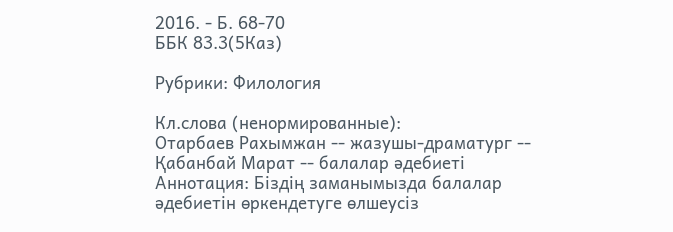2016. - Б. 68-70
ББК 83.3(5Каз)

Рубрики: Филология

Кл.слова (ненормированные):
Отарбаев Рахымжан -- жазушы-драматург -- Қабанбай Марат -- балалар әдебиеті
Аннотация: Біздің заманымызда балалар әдебиетін өркендетуге өлшеусіз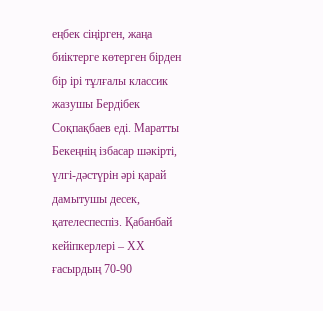еңбек сіңірген, жаңа биіктерге көтерген бірден бір ірі тұлғалы классик жазушы Бердібек Соқпақбаев еді. Маратты Бекеңнің ізбасар шәкірті, үлгі-дәстүрін әрі қарай дамытушы десек, қателеспеспіз. Қабанбай кейіпкерлері – ХХ ғасырдың 70-90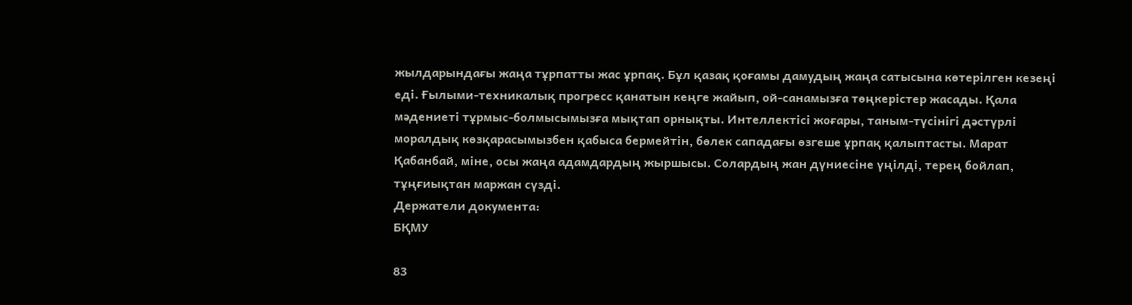жылдарындағы жаңа тұрпатты жас ұрпақ. Бұл қазақ қоғамы дамудың жаңа сатысына көтерілген кезеңі еді. Ғылыми-техникалық прогресс қанатын кеңге жайып, ой-санамызға төңкерістер жасады. Қала мәдениеті тұрмыс-болмысымызға мықтап орнықты. Интеллектісі жоғары, таным-түсінігі дәстүрлі моралдық көзқарасымызбен қабыса бермейтін, бөлек сападағы өзгеше ұрпақ қалыптасты. Марат Қабанбай, міне, осы жаңа адамдардың жыршысы. Солардың жан дүниесіне үңілді, терең бойлап, тұңғиықтан маржан сүзді.
Держатели документа:
БҚМУ

83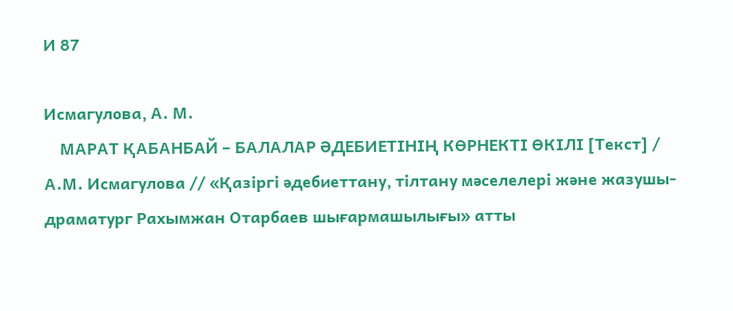И 87

Исмагулова, А. М.
    МАРАТ ҚАБАНБАЙ – БАЛАЛАР ӘДЕБИЕТІНІҢ КӨРНЕКТІ ӨКІЛІ [Текст] / А.М. Исмагулова // «Қазіргі әдебиеттану, тілтану мәселелері және жазушы-драматург Рахымжан Отарбаев шығармашылығы» атты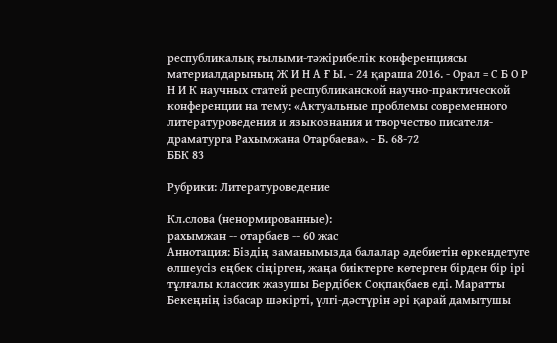республикалық ғылыми-тәжірибелік конференциясы материалдарының Ж И Н А Ғ Ы. - 24 қараша 2016. - Орал = С Б О Р Н И К научных статей республиканской научно-практической конференции на тему: «Актуальные проблемы современного литературоведения и языкознания и творчество писателя-драматурга Рахымжана Отарбаева». - Б. 68-72
ББК 83

Рубрики: Литературоведение

Кл.слова (ненормированные):
рахымжан -- отарбаев -- 60 жас
Аннотация: Біздің заманымызда балалар әдебиетін өркендетуге өлшеусіз еңбек сіңірген, жаңа биіктерге көтерген бірден бір ірі тұлғалы классик жазушы Бердібек Соқпақбаев еді. Маратты Бекеңнің ізбасар шәкірті, үлгі-дәстүрін әрі қарай дамытушы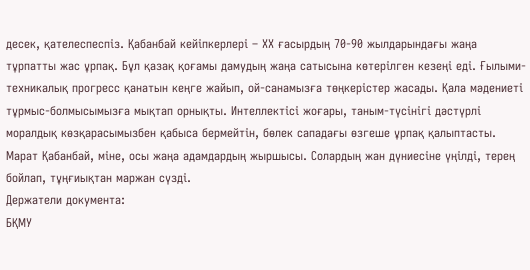десек, қателеспеспіз. Қабанбай кейіпкерлері – ХХ ғасырдың 70-90 жылдарындағы жаңа тұрпатты жас ұрпақ. Бұл қазақ қоғамы дамудың жаңа сатысына көтерілген кезеңі еді. Ғылыми-техникалық прогресс қанатын кеңге жайып, ой-санамызға төңкерістер жасады. Қала мәдениеті тұрмыс-болмысымызға мықтап орнықты. Интеллектісі жоғары, таным-түсінігі дәстүрлі моралдық көзқарасымызбен қабыса бермейтін, бөлек сападағы өзгеше ұрпақ қалыптасты. Марат Қабанбай, міне, осы жаңа адамдардың жыршысы. Солардың жан дүниесіне үңілді, терең бойлап, тұңғиықтан маржан сүзді.
Держатели документа:
БҚМУ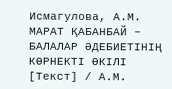Исмагулова, А.М. МАРАТ ҚАБАНБАЙ – БАЛАЛАР ӘДЕБИЕТІНІҢ КӨРНЕКТІ ӨКІЛІ [Текст] / А.М.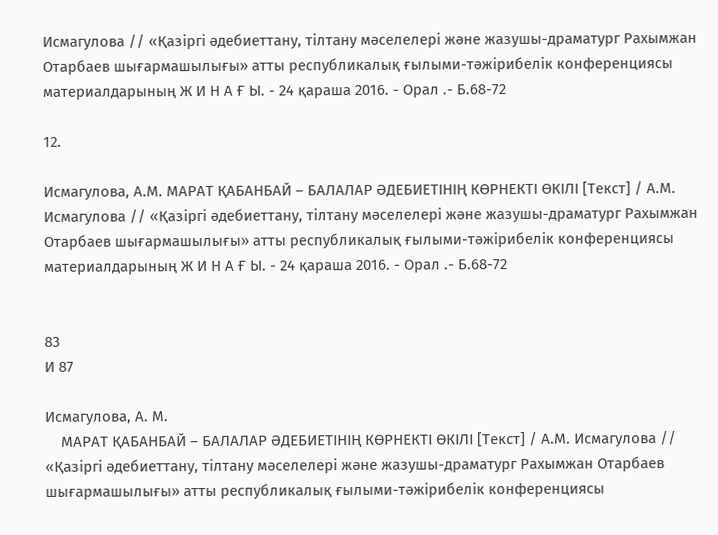Исмагулова // «Қазіргі әдебиеттану, тілтану мәселелері және жазушы-драматург Рахымжан Отарбаев шығармашылығы» атты республикалық ғылыми-тәжірибелік конференциясы материалдарының Ж И Н А Ғ Ы. - 24 қараша 2016. - Орал .- Б.68-72

12.

Исмагулова, А.М. МАРАТ ҚАБАНБАЙ – БАЛАЛАР ӘДЕБИЕТІНІҢ КӨРНЕКТІ ӨКІЛІ [Текст] / А.М. Исмагулова // «Қазіргі әдебиеттану, тілтану мәселелері және жазушы-драматург Рахымжан Отарбаев шығармашылығы» атты республикалық ғылыми-тәжірибелік конференциясы материалдарының Ж И Н А Ғ Ы. - 24 қараша 2016. - Орал .- Б.68-72


83
И 87

Исмагулова, А. М.
    МАРАТ ҚАБАНБАЙ – БАЛАЛАР ӘДЕБИЕТІНІҢ КӨРНЕКТІ ӨКІЛІ [Текст] / А.М. Исмагулова // «Қазіргі әдебиеттану, тілтану мәселелері және жазушы-драматург Рахымжан Отарбаев шығармашылығы» атты республикалық ғылыми-тәжірибелік конференциясы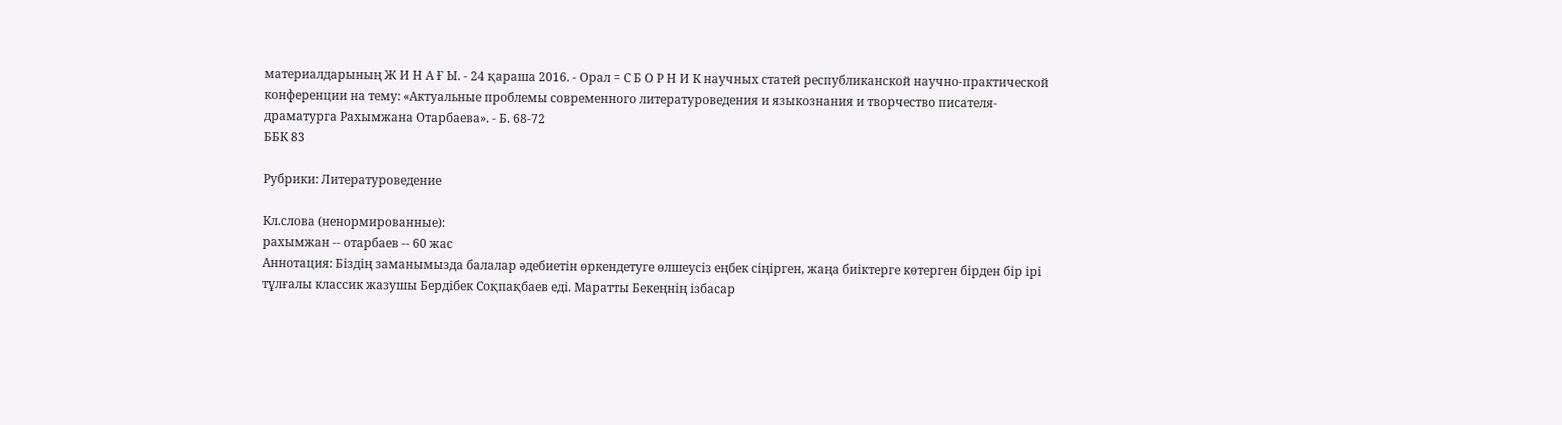материалдарының Ж И Н А Ғ Ы. - 24 қараша 2016. - Орал = С Б О Р Н И К научных статей республиканской научно-практической конференции на тему: «Актуальные проблемы современного литературоведения и языкознания и творчество писателя-драматурга Рахымжана Отарбаева». - Б. 68-72
ББК 83

Рубрики: Литературоведение

Кл.слова (ненормированные):
рахымжан -- отарбаев -- 60 жас
Аннотация: Біздің заманымызда балалар әдебиетін өркендетуге өлшеусіз еңбек сіңірген, жаңа биіктерге көтерген бірден бір ірі тұлғалы классик жазушы Бердібек Соқпақбаев еді. Маратты Бекеңнің ізбасар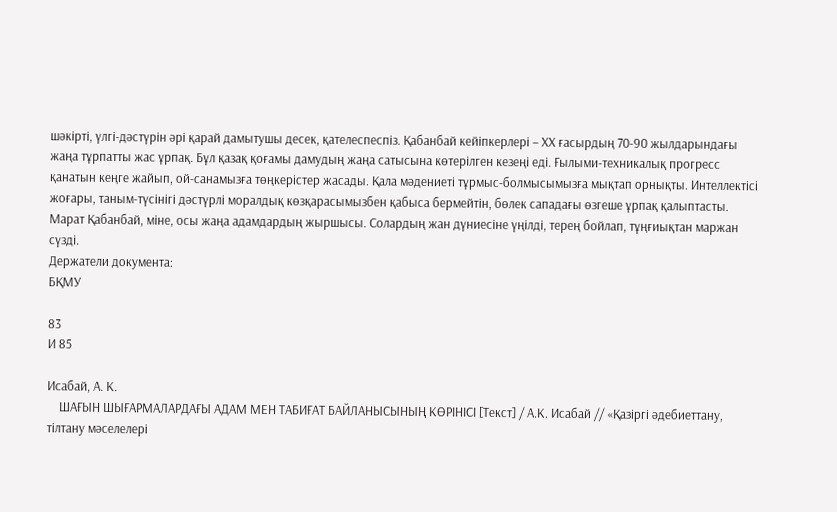шәкірті, үлгі-дәстүрін әрі қарай дамытушы десек, қателеспеспіз. Қабанбай кейіпкерлері – ХХ ғасырдың 70-90 жылдарындағы жаңа тұрпатты жас ұрпақ. Бұл қазақ қоғамы дамудың жаңа сатысына көтерілген кезеңі еді. Ғылыми-техникалық прогресс қанатын кеңге жайып, ой-санамызға төңкерістер жасады. Қала мәдениеті тұрмыс-болмысымызға мықтап орнықты. Интеллектісі жоғары, таным-түсінігі дәстүрлі моралдық көзқарасымызбен қабыса бермейтін, бөлек сападағы өзгеше ұрпақ қалыптасты. Марат Қабанбай, міне, осы жаңа адамдардың жыршысы. Солардың жан дүниесіне үңілді, терең бойлап, тұңғиықтан маржан сүзді.
Держатели документа:
БҚМУ

83
И 85

Исабай, А. К.
    ШАҒЫН ШЫҒАРМАЛАРДАҒЫ АДАМ МЕН ТАБИҒАТ БАЙЛАНЫСЫНЫҢ КӨРІНІСІ [Текст] / А.К. Исабай // «Қазіргі әдебиеттану, тілтану мәселелері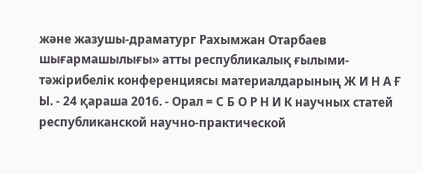және жазушы-драматург Рахымжан Отарбаев шығармашылығы» атты республикалық ғылыми-тәжірибелік конференциясы материалдарының Ж И Н А Ғ Ы. - 24 қараша 2016. - Орал = С Б О Р Н И К научных статей республиканской научно-практической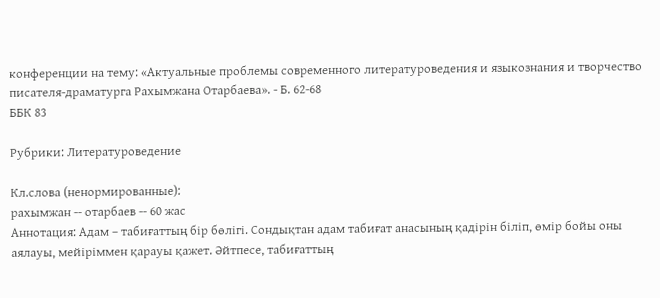конференции на тему: «Актуальные проблемы современного литературоведения и языкознания и творчество писателя-драматурга Рахымжана Отарбаева». - Б. 62-68
ББК 83

Рубрики: Литературоведение

Кл.слова (ненормированные):
рахымжан -- отарбаев -- 60 жас
Аннотация: Адам – табиғаттың бір бөлігі. Сондықтан адам табиғат анасының қадірін біліп, өмір бойы оны аялауы, мейіріммен қарауы қажет. Әйтпесе, табиғаттың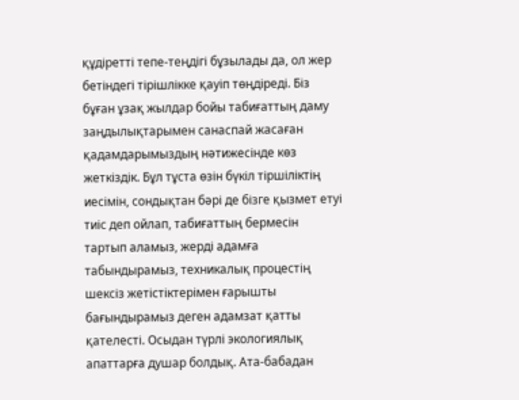құдіретті тепе-теңдігі бұзылады да, ол жер бетіндегі тірішлікке қауіп төңдіреді. Біз бұған ұзақ жылдар бойы табиғаттың даму заңдылықтарымен санаспай жасаған қадамдарымыздың нәтижесінде көз жеткіздік. Бұл тұста өзін бүкіл тіршіліктің иесімін, сондықтан бәрі де бізге қызмет етуі тиіс деп ойлап, табиғаттың бермесін тартып аламыз, жерді адамға табындырамыз, техникалық процестің шексіз жетістіктерімен ғарышты бағындырамыз деген адамзат қатты қателесті. Осыдан түрлі экологиялық апаттарға душар болдық. Ата-бабадан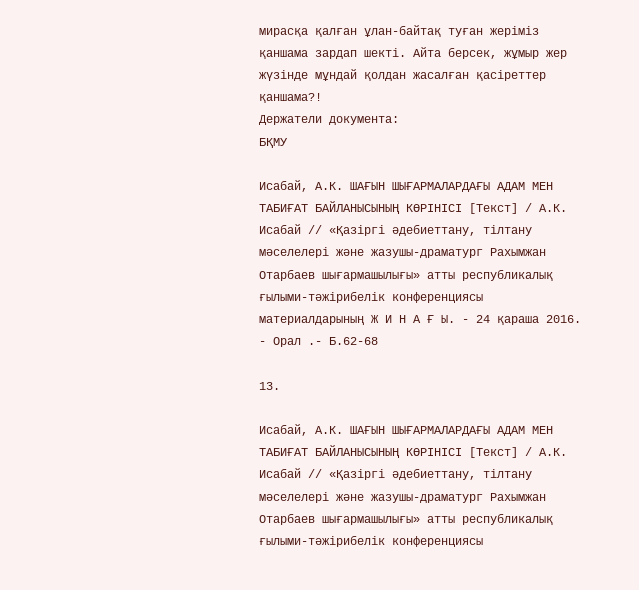мирасқа қалған ұлан-байтақ туған жеріміз қаншама зардап шекті. Айта берсек, жұмыр жер жүзінде мұндай қолдан жасалған қасіреттер қаншама?!
Держатели документа:
БҚМУ

Исабай, А.К. ШАҒЫН ШЫҒАРМАЛАРДАҒЫ АДАМ МЕН ТАБИҒАТ БАЙЛАНЫСЫНЫҢ КӨРІНІСІ [Текст] / А.К. Исабай // «Қазіргі әдебиеттану, тілтану мәселелері және жазушы-драматург Рахымжан Отарбаев шығармашылығы» атты республикалық ғылыми-тәжірибелік конференциясы материалдарының Ж И Н А Ғ Ы. - 24 қараша 2016. - Орал .- Б.62-68

13.

Исабай, А.К. ШАҒЫН ШЫҒАРМАЛАРДАҒЫ АДАМ МЕН ТАБИҒАТ БАЙЛАНЫСЫНЫҢ КӨРІНІСІ [Текст] / А.К. Исабай // «Қазіргі әдебиеттану, тілтану мәселелері және жазушы-драматург Рахымжан Отарбаев шығармашылығы» атты республикалық ғылыми-тәжірибелік конференциясы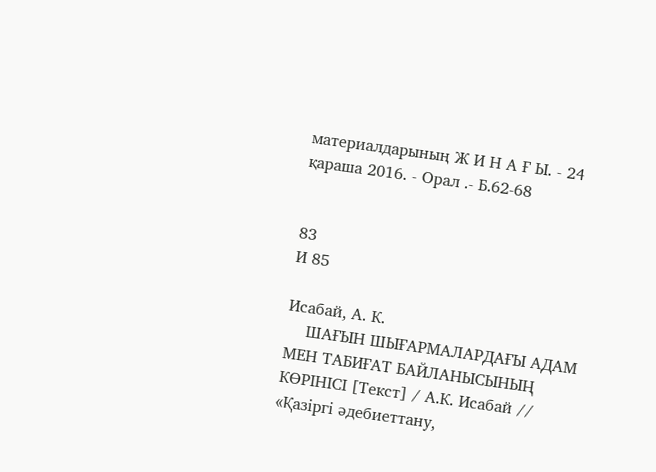материалдарының Ж И Н А Ғ Ы. - 24 қараша 2016. - Орал .- Б.62-68


83
И 85

Исабай, А. К.
    ШАҒЫН ШЫҒАРМАЛАРДАҒЫ АДАМ МЕН ТАБИҒАТ БАЙЛАНЫСЫНЫҢ КӨРІНІСІ [Текст] / А.К. Исабай // «Қазіргі әдебиеттану,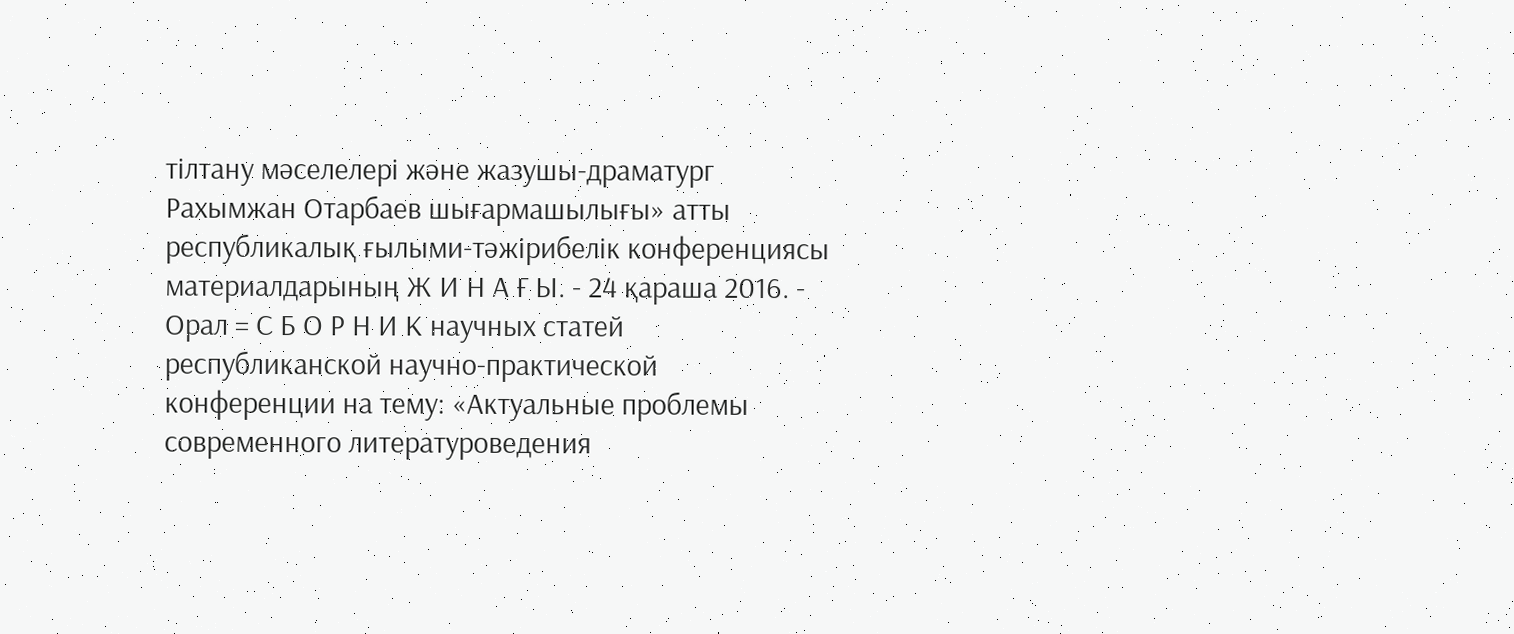тілтану мәселелері және жазушы-драматург Рахымжан Отарбаев шығармашылығы» атты республикалық ғылыми-тәжірибелік конференциясы материалдарының Ж И Н А Ғ Ы. - 24 қараша 2016. - Орал = С Б О Р Н И К научных статей республиканской научно-практической конференции на тему: «Актуальные проблемы современного литературоведения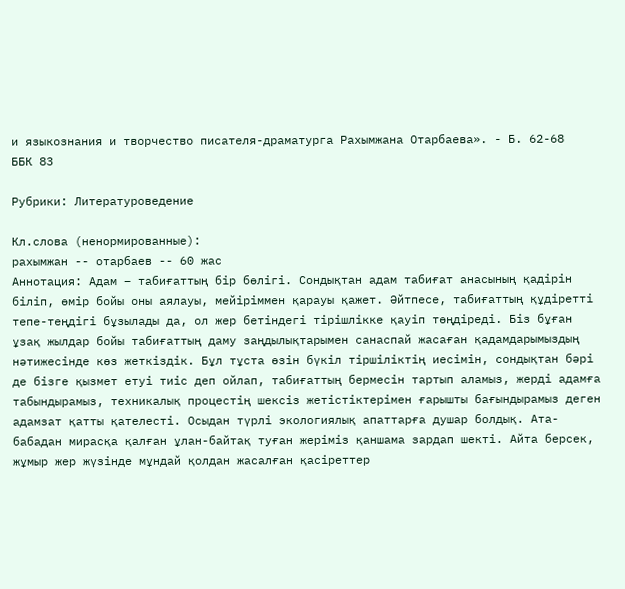и языкознания и творчество писателя-драматурга Рахымжана Отарбаева». - Б. 62-68
ББК 83

Рубрики: Литературоведение

Кл.слова (ненормированные):
рахымжан -- отарбаев -- 60 жас
Аннотация: Адам – табиғаттың бір бөлігі. Сондықтан адам табиғат анасының қадірін біліп, өмір бойы оны аялауы, мейіріммен қарауы қажет. Әйтпесе, табиғаттың құдіретті тепе-теңдігі бұзылады да, ол жер бетіндегі тірішлікке қауіп төңдіреді. Біз бұған ұзақ жылдар бойы табиғаттың даму заңдылықтарымен санаспай жасаған қадамдарымыздың нәтижесінде көз жеткіздік. Бұл тұста өзін бүкіл тіршіліктің иесімін, сондықтан бәрі де бізге қызмет етуі тиіс деп ойлап, табиғаттың бермесін тартып аламыз, жерді адамға табындырамыз, техникалық процестің шексіз жетістіктерімен ғарышты бағындырамыз деген адамзат қатты қателесті. Осыдан түрлі экологиялық апаттарға душар болдық. Ата-бабадан мирасқа қалған ұлан-байтақ туған жеріміз қаншама зардап шекті. Айта берсек, жұмыр жер жүзінде мұндай қолдан жасалған қасіреттер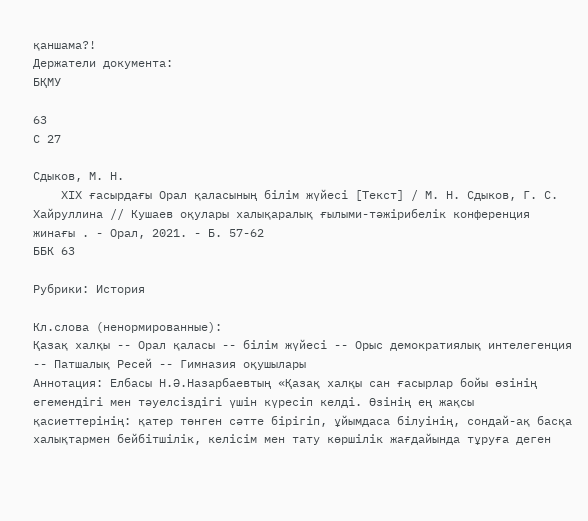қаншама?!
Держатели документа:
БҚМУ

63
С 27

Сдыков, М. Н.
    ХІХ ғасырдағы Орал қаласының білім жүйесі [Текст] / М. Н. Сдыков, Г. С. Хайруллина // Кушаев оқулары халықаралық ғылыми-тәжірибелік конференция жинағы . - Орал, 2021. - Б. 57-62
ББК 63

Рубрики: История

Кл.слова (ненормированные):
Қазақ халқы -- Орал қаласы -- білім жүйесі -- Орыс демократиялық интелегенция -- Патшалық Ресей -- Гимназия оқушылары
Аннотация: Елбасы Н.Ә.Назарбаевтың «Қазақ халқы сан ғасырлар бойы өзiнiң егемендiгi мен тәуелсiздiгi үшiн күресiп келдi. Өзiнiң ең жақсы қасиеттерiнiң: қатер төнген сәтте бiрiгiп, ұйымдаса бiлуiнiң, сондай-ақ басқа халықтармен бейбiтшiлiк, келiсiм мен тату көршiлiк жағдайында тұруға деген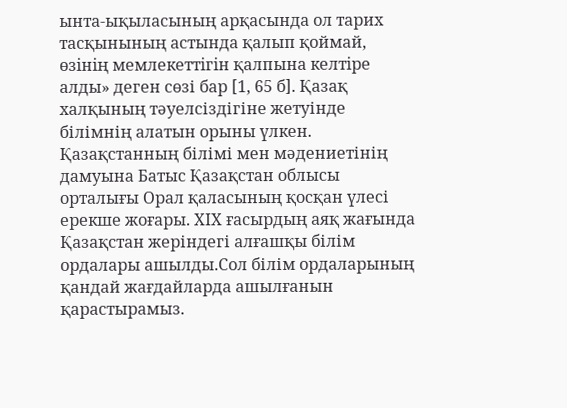ынта-ықыласының арқасында ол тарих тасқынының астында қалып қоймай, өзiнiң мемлекеттiгiн қалпына келтiре алды» деген сөзі бар [1, 65 б]. Қазақ халқының тәуелсіздігіне жетуінде білімнің алатын орыны үлкен. Қазақстанның білімі мен мәдениетінің дамуына Батыс Қазақстан облысы орталығы Орал қаласының қосқан үлесі ерекше жоғары. ХІХ ғасырдың аяқ жағында Қазақстан жеріндегі алғашқы білім ордалары ашылды.Сол білім ордаларының қандай жағдайларда ашылғанын қарастырамыз.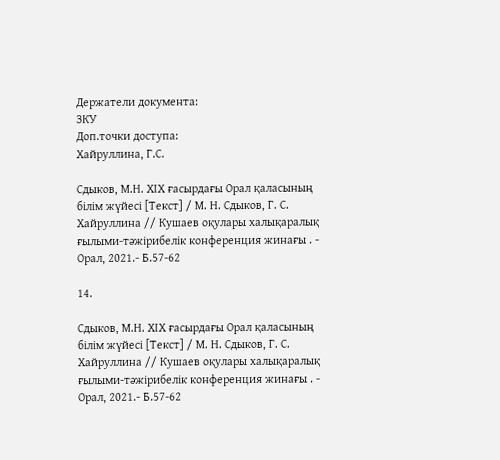Держатели документа:
ЗКУ
Доп.точки доступа:
Хайруллина, Г.С.

Сдыков, М.Н. ХІХ ғасырдағы Орал қаласының білім жүйесі [Текст] / М. Н. Сдыков, Г. С. Хайруллина // Кушаев оқулары халықаралық ғылыми-тәжірибелік конференция жинағы . - Орал, 2021.- Б.57-62

14.

Сдыков, М.Н. ХІХ ғасырдағы Орал қаласының білім жүйесі [Текст] / М. Н. Сдыков, Г. С. Хайруллина // Кушаев оқулары халықаралық ғылыми-тәжірибелік конференция жинағы . - Орал, 2021.- Б.57-62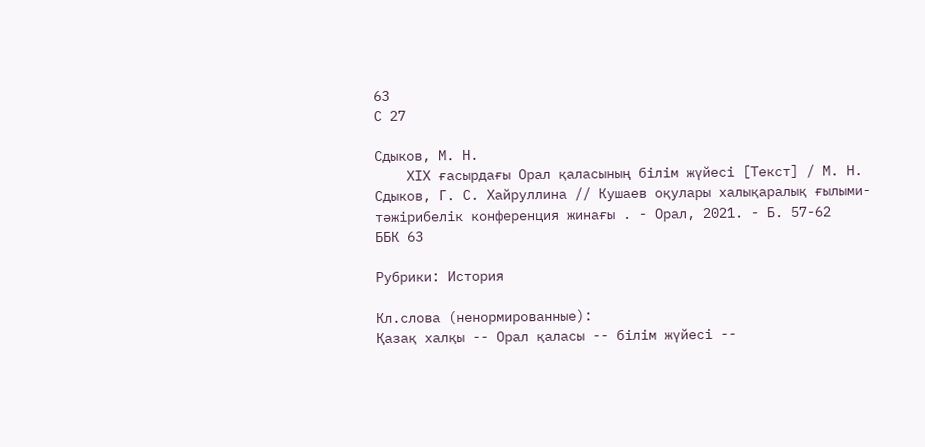63
С 27

Сдыков, М. Н.
    ХІХ ғасырдағы Орал қаласының білім жүйесі [Текст] / М. Н. Сдыков, Г. С. Хайруллина // Кушаев оқулары халықаралық ғылыми-тәжірибелік конференция жинағы . - Орал, 2021. - Б. 57-62
ББК 63

Рубрики: История

Кл.слова (ненормированные):
Қазақ халқы -- Орал қаласы -- білім жүйесі --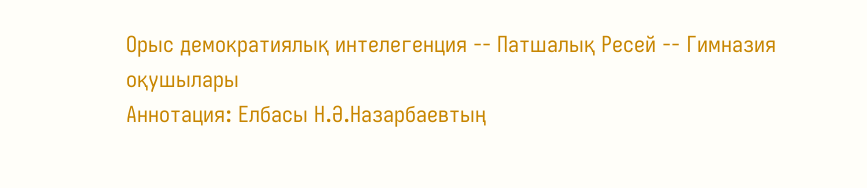Орыс демократиялық интелегенция -- Патшалық Ресей -- Гимназия оқушылары
Аннотация: Елбасы Н.Ә.Назарбаевтың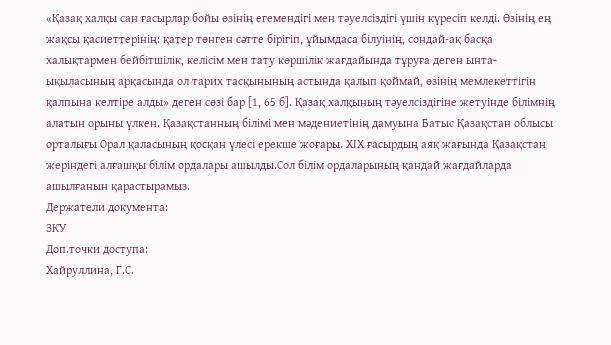«Қазақ халқы сан ғасырлар бойы өзiнiң егемендiгi мен тәуелсiздiгi үшiн күресiп келдi. Өзiнiң ең жақсы қасиеттерiнiң: қатер төнген сәтте бiрiгiп, ұйымдаса бiлуiнiң, сондай-ақ басқа халықтармен бейбiтшiлiк, келiсiм мен тату көршiлiк жағдайында тұруға деген ынта-ықыласының арқасында ол тарих тасқынының астында қалып қоймай, өзiнiң мемлекеттiгiн қалпына келтiре алды» деген сөзі бар [1, 65 б]. Қазақ халқының тәуелсіздігіне жетуінде білімнің алатын орыны үлкен. Қазақстанның білімі мен мәдениетінің дамуына Батыс Қазақстан облысы орталығы Орал қаласының қосқан үлесі ерекше жоғары. ХІХ ғасырдың аяқ жағында Қазақстан жеріндегі алғашқы білім ордалары ашылды.Сол білім ордаларының қандай жағдайларда ашылғанын қарастырамыз.
Держатели документа:
ЗКУ
Доп.точки доступа:
Хайруллина, Г.С.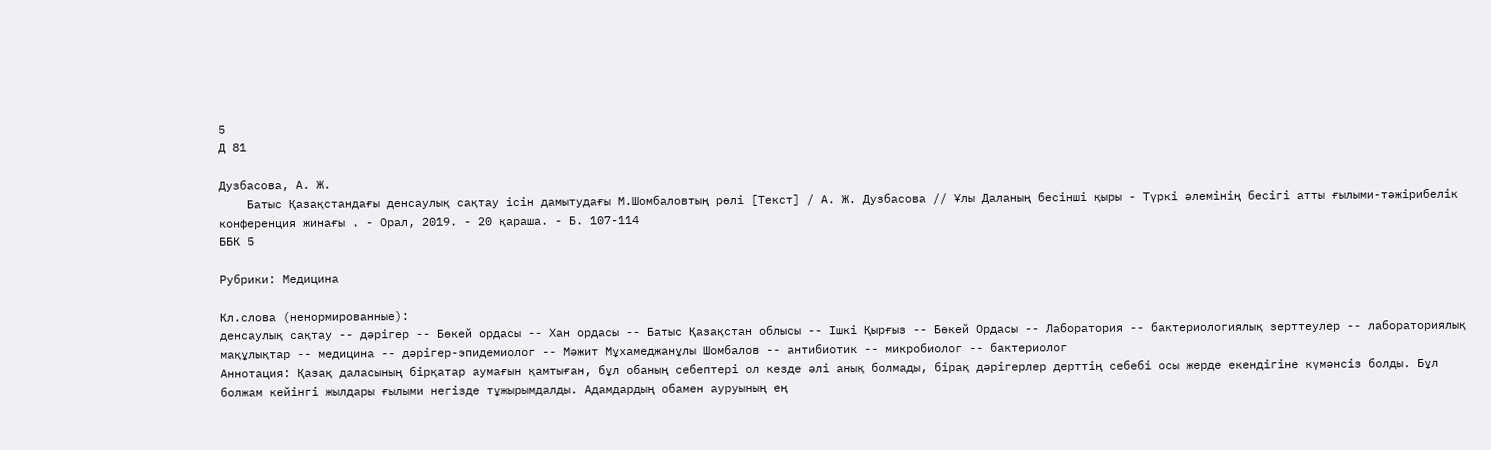5
Д 81

Дузбасова, А. Ж.
    Батыс Қазақстандағы денсаулық сақтау ісін дамытудағы М.Шомбаловтың рөлі [Текст] / А. Ж. Дузбасова // Ұлы Даланың бесінші қыры - Түркі әлемінің бесігі атты ғылыми-тәжірибелік конференция жинағы . - Орал, 2019. - 20 қараша. - Б. 107-114
ББК 5

Рубрики: Медицина

Кл.слова (ненормированные):
денсаулық сақтау -- дәрігер -- Бөкей ордасы -- Хан ордасы -- Батыс Қазақстан облысы -- Ішкі Қырғыз -- Бөкей Ордасы -- Лаборатория -- бактериологиялық зерттеулер -- лабораториялық мақұлықтар -- медицина -- дәрігер-эпидемиолог -- Мәжит Мұхамеджанұлы Шомбалов -- антибиотик -- микробиолог -- бактериолог
Аннотация: Қазақ даласының бірқатар аумағын қамтыған, бұл обаның себептері ол кезде әлі анық болмады, бірақ дәрігерлер дерттің себебі осы жерде екендігіне күмәнсіз болды. Бұл болжам кейінгі жылдары ғылыми негізде тұжырымдалды. Адамдардың обамен ауруының ең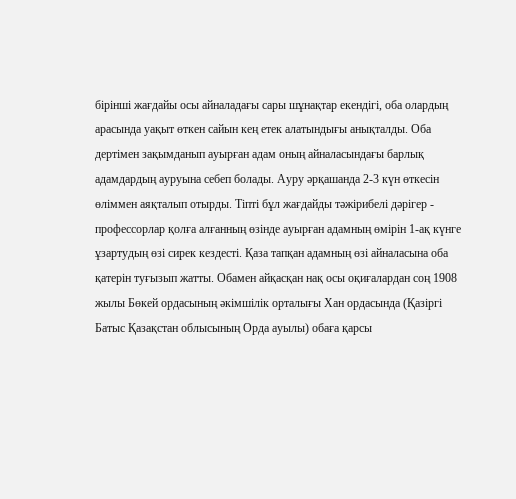бірінші жағдайы осы айналадағы сары шұнақтар екендігі, оба олардың арасында уақыт өткен сайын кең етек алатындығы анықталды. Оба дертімен зақымданып ауырған адам оның айналасындағы барлық адамдардың ауруына себеп болады. Ауру әрқашанда 2-3 күн өткесін өліммен аяқталып отырды. Тіпті бұл жағдайды тәжірибелі дәрігер - профессорлар қолға алғанның өзінде ауырған адамның өмірін 1-ақ күнге ұзартудың өзі сирек кездесті. Қаза тапқан адамның өзі айналасына оба қатерін туғызып жатты. Обамен айқасқан нақ осы оқиғалардан соң 1908 жылы Бөкей ордасының әкімшілік орталығы Хан ордасында (Қазіргі Батыс Қазақстан облысының Орда ауылы) обаға қарсы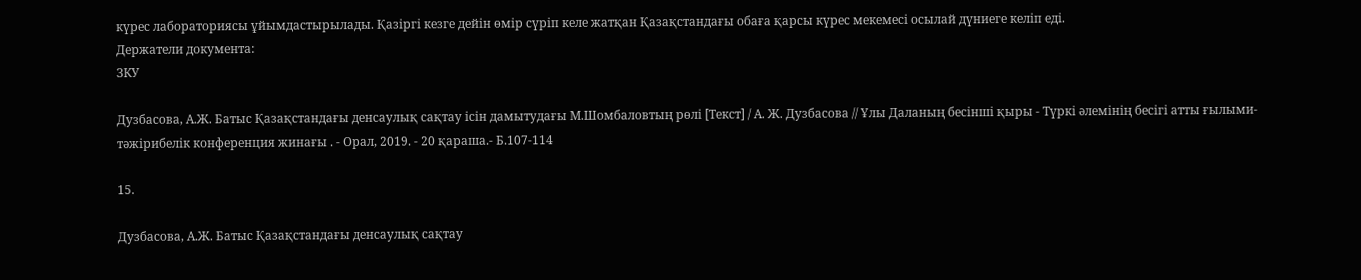күрес лабораториясы ұйымдастырылады. Қазіргі кезге дейін өмір сүріп келе жатқан Қазақстандағы обаға қарсы күрес мекемесі осылай дүниеге келіп еді.
Держатели документа:
ЗКУ

Дузбасова, А.Ж. Батыс Қазақстандағы денсаулық сақтау ісін дамытудағы М.Шомбаловтың рөлі [Текст] / А. Ж. Дузбасова // Ұлы Даланың бесінші қыры - Түркі әлемінің бесігі атты ғылыми-тәжірибелік конференция жинағы . - Орал, 2019. - 20 қараша.- Б.107-114

15.

Дузбасова, А.Ж. Батыс Қазақстандағы денсаулық сақтау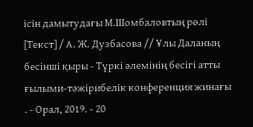ісін дамытудағы М.Шомбаловтың рөлі [Текст] / А. Ж. Дузбасова // Ұлы Даланың бесінші қыры - Түркі әлемінің бесігі атты ғылыми-тәжірибелік конференция жинағы . - Орал, 2019. - 20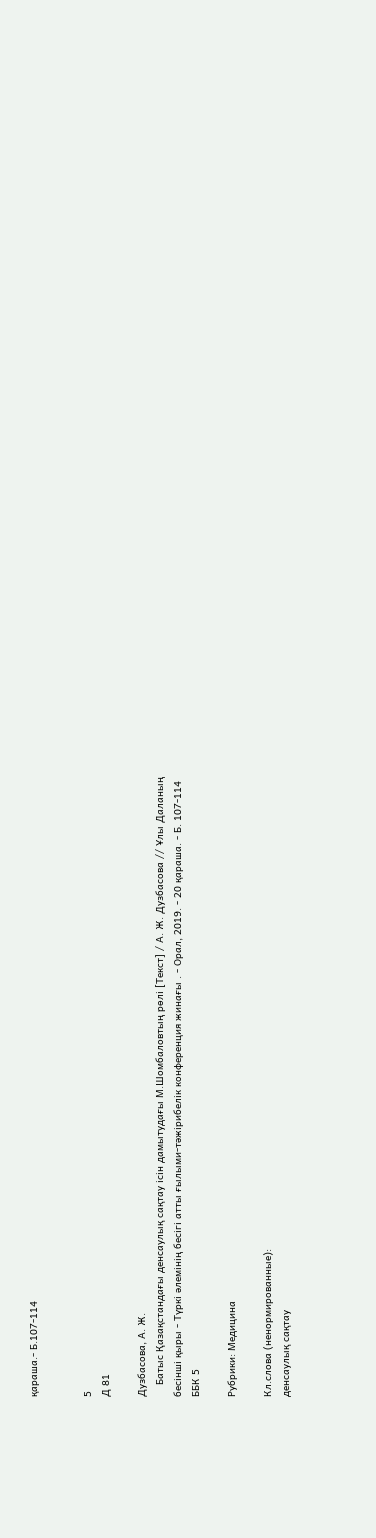қараша.- Б.107-114


5
Д 81

Дузбасова, А. Ж.
    Батыс Қазақстандағы денсаулық сақтау ісін дамытудағы М.Шомбаловтың рөлі [Текст] / А. Ж. Дузбасова // Ұлы Даланың бесінші қыры - Түркі әлемінің бесігі атты ғылыми-тәжірибелік конференция жинағы . - Орал, 2019. - 20 қараша. - Б. 107-114
ББК 5

Рубрики: Медицина

Кл.слова (ненормированные):
денсаулық сақтау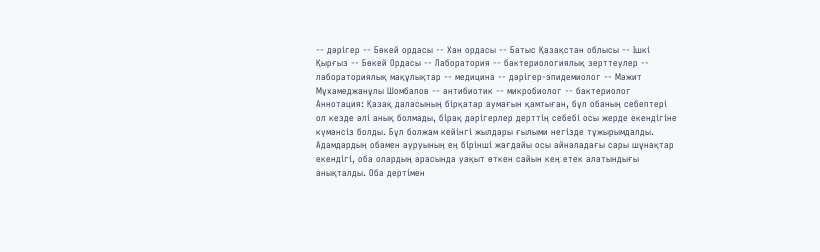-- дәрігер -- Бөкей ордасы -- Хан ордасы -- Батыс Қазақстан облысы -- Ішкі Қырғыз -- Бөкей Ордасы -- Лаборатория -- бактериологиялық зерттеулер -- лабораториялық мақұлықтар -- медицина -- дәрігер-эпидемиолог -- Мәжит Мұхамеджанұлы Шомбалов -- антибиотик -- микробиолог -- бактериолог
Аннотация: Қазақ даласының бірқатар аумағын қамтыған, бұл обаның себептері ол кезде әлі анық болмады, бірақ дәрігерлер дерттің себебі осы жерде екендігіне күмәнсіз болды. Бұл болжам кейінгі жылдары ғылыми негізде тұжырымдалды. Адамдардың обамен ауруының ең бірінші жағдайы осы айналадағы сары шұнақтар екендігі, оба олардың арасында уақыт өткен сайын кең етек алатындығы анықталды. Оба дертімен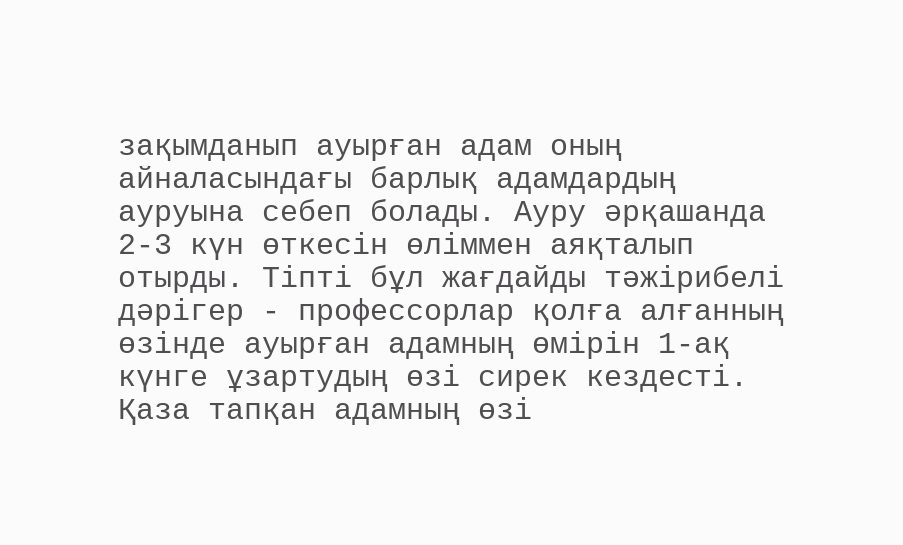зақымданып ауырған адам оның айналасындағы барлық адамдардың ауруына себеп болады. Ауру әрқашанда 2-3 күн өткесін өліммен аяқталып отырды. Тіпті бұл жағдайды тәжірибелі дәрігер - профессорлар қолға алғанның өзінде ауырған адамның өмірін 1-ақ күнге ұзартудың өзі сирек кездесті. Қаза тапқан адамның өзі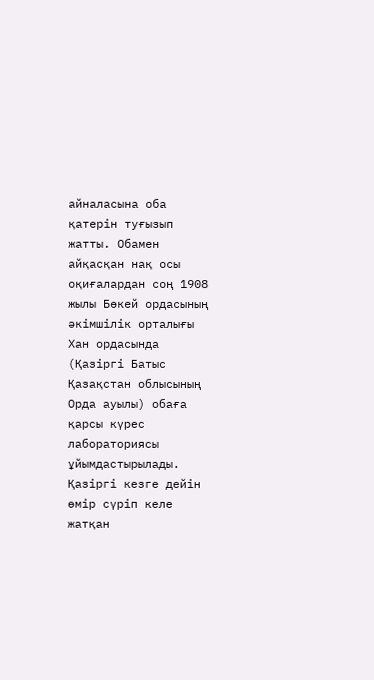айналасына оба қатерін туғызып жатты. Обамен айқасқан нақ осы оқиғалардан соң 1908 жылы Бөкей ордасының әкімшілік орталығы Хан ордасында (Қазіргі Батыс Қазақстан облысының Орда ауылы) обаға қарсы күрес лабораториясы ұйымдастырылады. Қазіргі кезге дейін өмір сүріп келе жатқан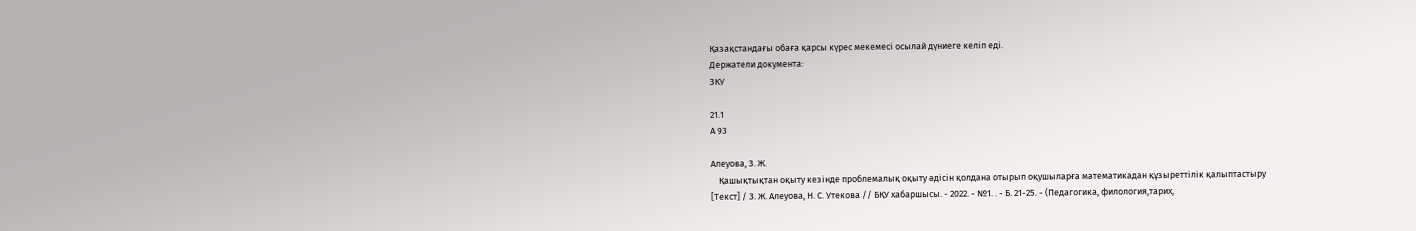Қазақстандағы обаға қарсы күрес мекемесі осылай дүниеге келіп еді.
Держатели документа:
ЗКУ

21.1
А 93

Алеуова, З. Ж.
    Қашықтықтан оқыту кезінде проблемалық оқыту әдісін қолдана отырып оқушыларға математикадан құзыреттілік қалыптастыру [Текст] / З. Ж. Алеуова, Н. С. Утекова // БҚУ хабаршысы. - 2022. - №1. . - Б. 21-25. - (Педагогика, филология,тарих,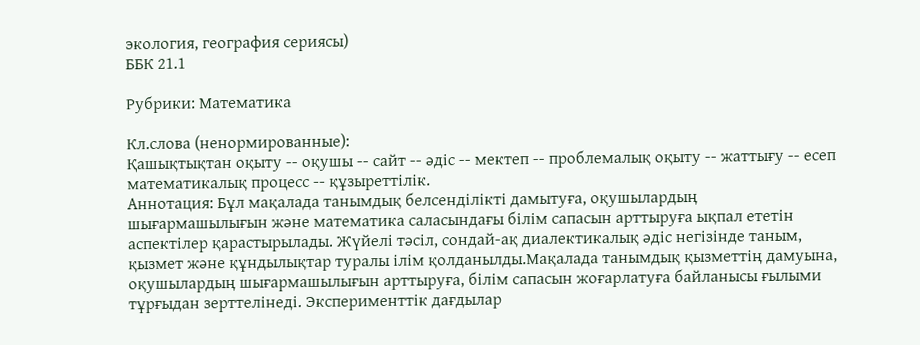экология, география сериясы)
ББК 21.1

Рубрики: Математика

Кл.слова (ненормированные):
Қашықтықтан оқыту -- оқушы -- сайт -- әдіс -- мектеп -- проблемалық оқыту -- жаттығу -- есеп математикалық процесс -- құзыреттілік.
Аннотация: Бұл мақалада танымдық белсенділікті дамытуға, оқушылардың шығармашылығын және математика саласындағы білім сапасын арттыруға ықпал ететін аспектілер қарастырылады. Жүйелі тәсіл, сондай-ақ диалектикалық әдіс негізінде таным, қызмет және құндылықтар туралы ілім қолданылды.Мақалада танымдық қызметтің дамуына, оқушылардың шығармашылығын арттыруға, білім сапасын жоғарлатуға байланысы ғылыми тұрғыдан зерттелінеді. Эксперименттік дағдылар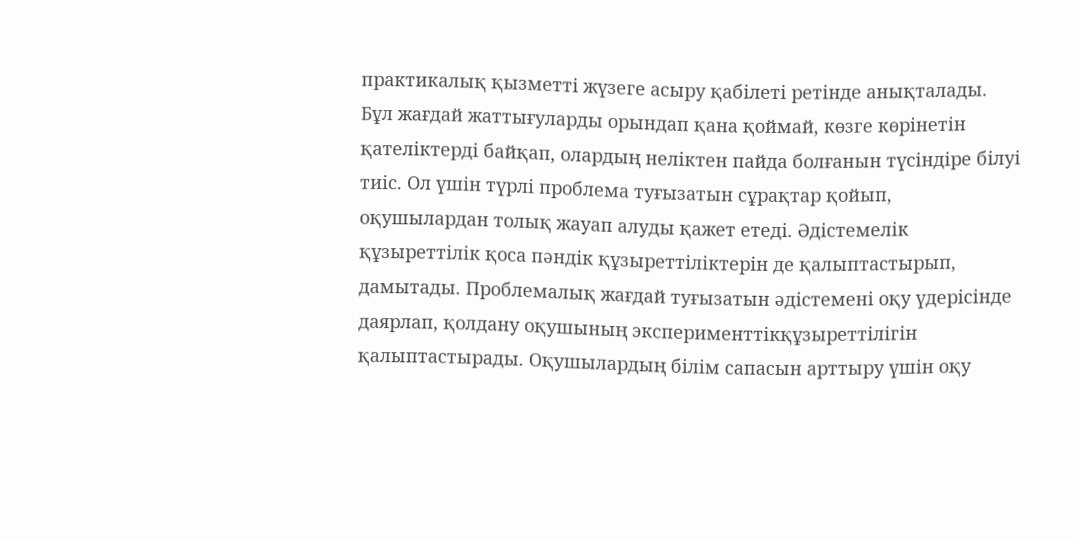практикалық қызметті жүзеге асыру қабілеті ретінде анықталады. Бұл жағдай жаттығуларды орындап қана қоймай, көзге көрінетін қателіктерді байқап, олардың неліктен пайда болғанын түсіндіре білуі тиіс. Ол үшін түрлі проблема туғызатын сұрақтар қойып, оқушылардан толық жауап алуды қажет етеді. Әдістемелік құзыреттілік қоса пәндік құзыреттіліктерін де қалыптастырып, дамытады. Проблемалық жағдай туғызатын әдістемені оқу үдерісінде даярлап, қолдану оқушының эксперименттікқұзыреттілігін қалыптастырады. Оқушылардың білім сапасын арттыру үшін оқу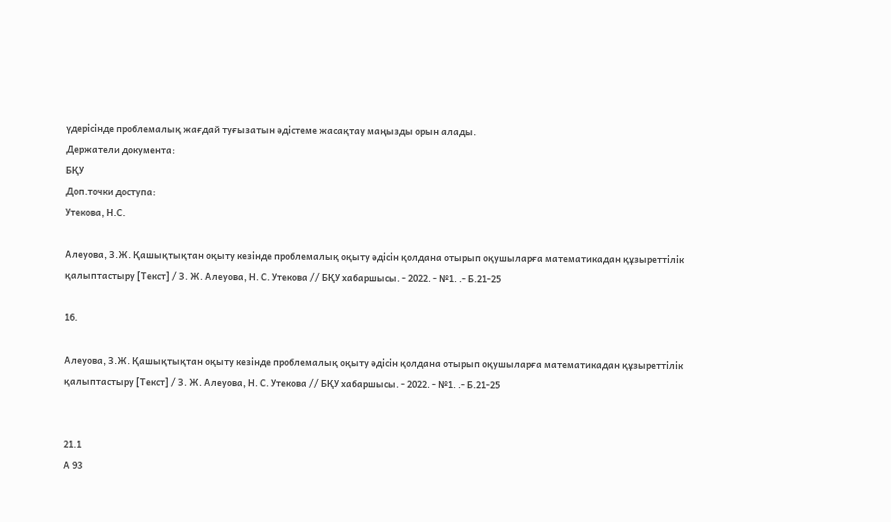үдерісінде проблемалық жағдай туғызатын әдістеме жасақтау маңызды орын алады.
Держатели документа:
БҚУ
Доп.точки доступа:
Утекова, Н.С.

Алеуова, З.Ж. Қашықтықтан оқыту кезінде проблемалық оқыту әдісін қолдана отырып оқушыларға математикадан құзыреттілік қалыптастыру [Текст] / З. Ж. Алеуова, Н. С. Утекова // БҚУ хабаршысы. - 2022. - №1. .- Б.21-25

16.

Алеуова, З.Ж. Қашықтықтан оқыту кезінде проблемалық оқыту әдісін қолдана отырып оқушыларға математикадан құзыреттілік қалыптастыру [Текст] / З. Ж. Алеуова, Н. С. Утекова // БҚУ хабаршысы. - 2022. - №1. .- Б.21-25


21.1
А 93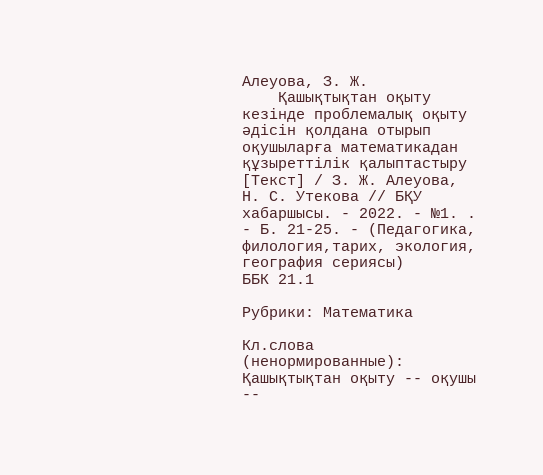Алеуова, З. Ж.
    Қашықтықтан оқыту кезінде проблемалық оқыту әдісін қолдана отырып оқушыларға математикадан құзыреттілік қалыптастыру [Текст] / З. Ж. Алеуова, Н. С. Утекова // БҚУ хабаршысы. - 2022. - №1. . - Б. 21-25. - (Педагогика, филология,тарих, экология, география сериясы)
ББК 21.1

Рубрики: Математика

Кл.слова (ненормированные):
Қашықтықтан оқыту -- оқушы --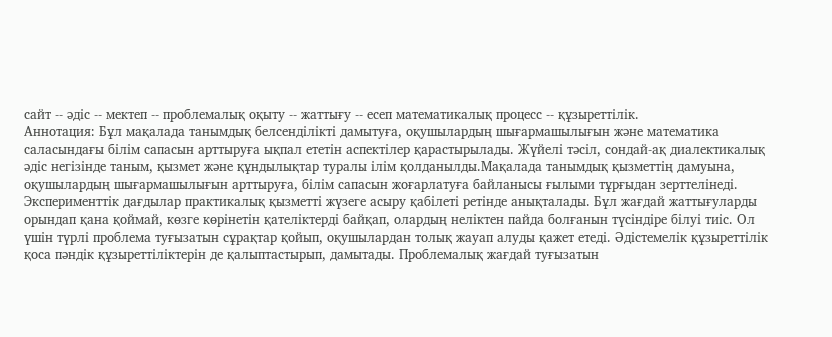сайт -- әдіс -- мектеп -- проблемалық оқыту -- жаттығу -- есеп математикалық процесс -- құзыреттілік.
Аннотация: Бұл мақалада танымдық белсенділікті дамытуға, оқушылардың шығармашылығын және математика саласындағы білім сапасын арттыруға ықпал ететін аспектілер қарастырылады. Жүйелі тәсіл, сондай-ақ диалектикалық әдіс негізінде таным, қызмет және құндылықтар туралы ілім қолданылды.Мақалада танымдық қызметтің дамуына, оқушылардың шығармашылығын арттыруға, білім сапасын жоғарлатуға байланысы ғылыми тұрғыдан зерттелінеді. Эксперименттік дағдылар практикалық қызметті жүзеге асыру қабілеті ретінде анықталады. Бұл жағдай жаттығуларды орындап қана қоймай, көзге көрінетін қателіктерді байқап, олардың неліктен пайда болғанын түсіндіре білуі тиіс. Ол үшін түрлі проблема туғызатын сұрақтар қойып, оқушылардан толық жауап алуды қажет етеді. Әдістемелік құзыреттілік қоса пәндік құзыреттіліктерін де қалыптастырып, дамытады. Проблемалық жағдай туғызатын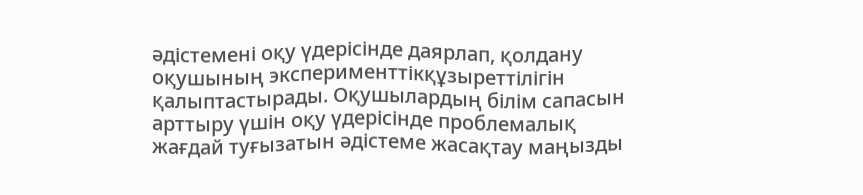әдістемені оқу үдерісінде даярлап, қолдану оқушының эксперименттікқұзыреттілігін қалыптастырады. Оқушылардың білім сапасын арттыру үшін оқу үдерісінде проблемалық жағдай туғызатын әдістеме жасақтау маңызды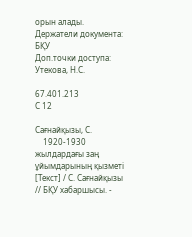орын алады.
Держатели документа:
БҚУ
Доп.точки доступа:
Утекова, Н.С.

67.401.213
С 12

Сағнайқызы, С.
    1920-1930 жылдардағы заң ұйымдарының қызметі [Текст] / С. Сағнайқызы // БҚУ хабаршысы. -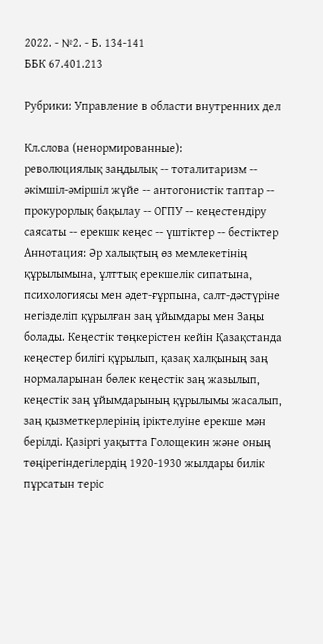2022. - №2. - Б. 134-141
ББК 67.401.213

Рубрики: Управление в области внутренних дел

Кл.слова (ненормированные):
революциялық заңдылық -- тоталитаризм -- әкімшіл-әміршіл жүйе -- антогонистік таптар -- прокурорлық бақылау -- ОГПУ -- кеңестендіру саясаты -- ерекшк кеңес -- үштіктер -- бестіктер
Аннотация: Әр халықтың өз мемлекетінің құрылымына, ұлттық ерекшелік сипатына, психологиясы мен әдет-ғұрпына, салт-дәстүріне негізделіп құрылған заң ұйымдары мен Заңы болады. Кеңестік төңкерістен кейін Қазақстанда кеңестер билігі құрылып, қазақ халқының заң нормаларынан бөлек кеңестік заң жазылып, кеңестік заң ұйымдарының құрылымы жасалып, заң қызметкерлерінің іріктелуіне ерекше мән берілді. Қазіргі уақытта Голощекин және оның төңірегіндегілердің 1920-1930 жылдары билік пұрсатын теріс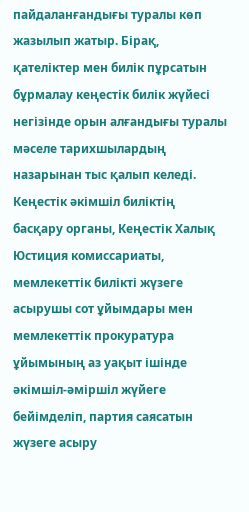пайдаланғандығы туралы көп жазылып жатыр. Бірақ, қателіктер мен билік пұрсатын бұрмалау кеңестік билік жүйесі негізінде орын алғандығы туралы мәселе тарихшылардың назарынан тыс қалып келеді. Кеңестік әкімшіл биліктің басқару органы, Кеңестік Халық Юстиция комиссариаты, мемлекеттік билікті жүзеге асырушы сот ұйымдары мен мемлекеттік прокуратура ұйымының аз уақыт ішінде әкімшіл-әміршіл жүйеге бейімделіп, партия саясатын жүзеге асыру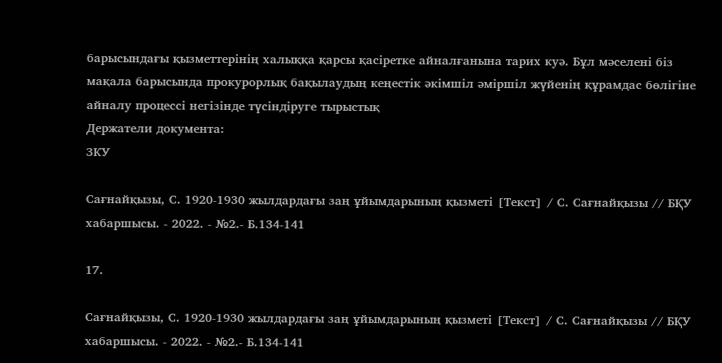барысындағы қызметтерінің халыққа қарсы қасіретке айналғанына тарих куә. Бұл мәселені біз мақала барысында прокурорлық бақылаудың кеңестік әкімшіл әміршіл жүйенің құрамдас бөлігіне айналу процессі негізінде түсіндіруге тырыстық
Держатели документа:
ЗКУ

Сағнайқызы, С. 1920-1930 жылдардағы заң ұйымдарының қызметі [Текст] / С. Сағнайқызы // БҚУ хабаршысы. - 2022. - №2.- Б.134-141

17.

Сағнайқызы, С. 1920-1930 жылдардағы заң ұйымдарының қызметі [Текст] / С. Сағнайқызы // БҚУ хабаршысы. - 2022. - №2.- Б.134-141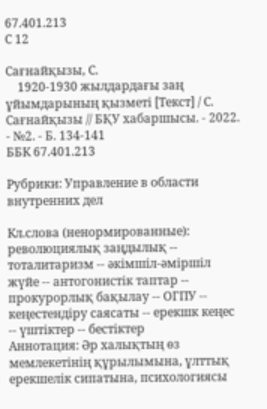67.401.213
С 12

Сағнайқызы, С.
    1920-1930 жылдардағы заң ұйымдарының қызметі [Текст] / С. Сағнайқызы // БҚУ хабаршысы. - 2022. - №2. - Б. 134-141
ББК 67.401.213

Рубрики: Управление в области внутренних дел

Кл.слова (ненормированные):
революциялық заңдылық -- тоталитаризм -- әкімшіл-әміршіл жүйе -- антогонистік таптар -- прокурорлық бақылау -- ОГПУ -- кеңестендіру саясаты -- ерекшк кеңес -- үштіктер -- бестіктер
Аннотация: Әр халықтың өз мемлекетінің құрылымына, ұлттық ерекшелік сипатына, психологиясы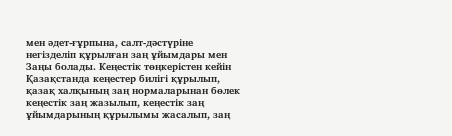мен әдет-ғұрпына, салт-дәстүріне негізделіп құрылған заң ұйымдары мен Заңы болады. Кеңестік төңкерістен кейін Қазақстанда кеңестер билігі құрылып, қазақ халқының заң нормаларынан бөлек кеңестік заң жазылып, кеңестік заң ұйымдарының құрылымы жасалып, заң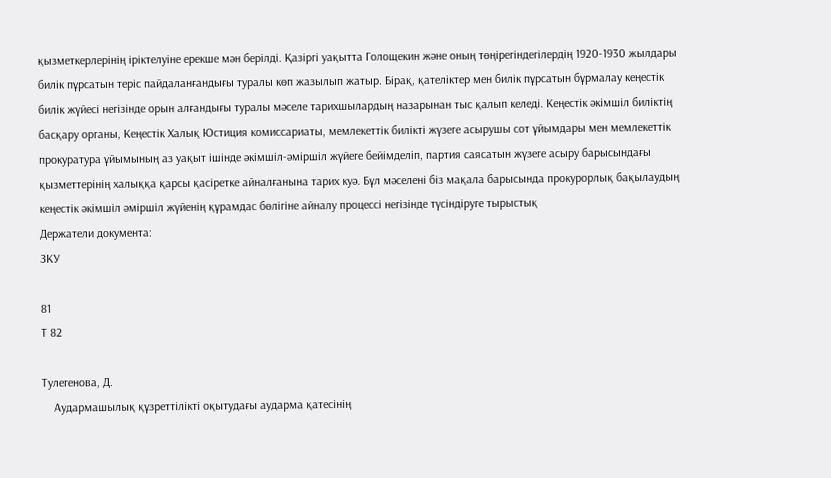қызметкерлерінің іріктелуіне ерекше мән берілді. Қазіргі уақытта Голощекин және оның төңірегіндегілердің 1920-1930 жылдары билік пұрсатын теріс пайдаланғандығы туралы көп жазылып жатыр. Бірақ, қателіктер мен билік пұрсатын бұрмалау кеңестік билік жүйесі негізінде орын алғандығы туралы мәселе тарихшылардың назарынан тыс қалып келеді. Кеңестік әкімшіл биліктің басқару органы, Кеңестік Халық Юстиция комиссариаты, мемлекеттік билікті жүзеге асырушы сот ұйымдары мен мемлекеттік прокуратура ұйымының аз уақыт ішінде әкімшіл-әміршіл жүйеге бейімделіп, партия саясатын жүзеге асыру барысындағы қызметтерінің халыққа қарсы қасіретке айналғанына тарих куә. Бұл мәселені біз мақала барысында прокурорлық бақылаудың кеңестік әкімшіл әміршіл жүйенің құрамдас бөлігіне айналу процессі негізінде түсіндіруге тырыстық
Держатели документа:
ЗКУ

81
Т 82

Тулегенова, Д.
    Аудармашылық құзреттілікті оқытудағы аударма қатесінің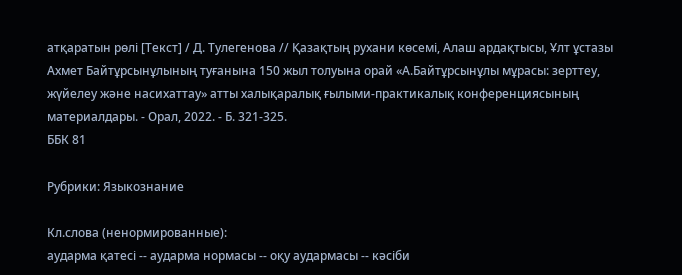атқаратын рөлі [Текст] / Д. Тулегенова // Қазақтың рухани көсемі, Алаш ардақтысы, Ұлт ұстазы Ахмет Байтұрсынұлының туғанына 150 жыл толуына орай «А.Байтұрсынұлы мұрасы: зерттеу, жүйелеу жəне насихаттау» атты халықаралық ғылыми-практикалық конференциясының материалдары. - Орал, 2022. - Б. 321-325.
ББК 81

Рубрики: Языкознание

Кл.слова (ненормированные):
аударма қатесі -- аударма нормасы -- оқу аудармасы -- кəсіби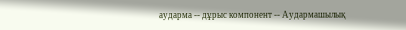аударма -- дұрыс компонент -- Аудармашылық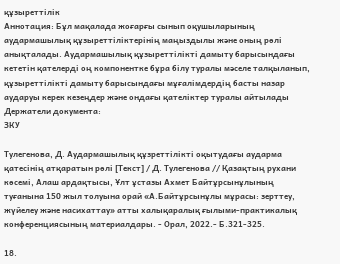құзыреттілік
Аннотация: Бұл мақалада жоғарғы сынып оқушыларының аудармашылық құзыреттіліктерінің маңыздылы жəне оның рөлі анықталады. Аудармашылық құзыреттілікті дамыту барысындағы кететін қателерді оң компонентке бұра білу туралы мəселе талқыланып, құзыреттілікті дамыту барысындағы мұғалімдердің басты назар аударуы керек кезеңдер жəне ондағы қателіктер туралы айтылады
Держатели документа:
ЗКУ

Тулегенова, Д. Аудармашылық құзреттілікті оқытудағы аударма қатесінің атқаратын рөлі [Текст] / Д. Тулегенова // Қазақтың рухани көсемі, Алаш ардақтысы, Ұлт ұстазы Ахмет Байтұрсынұлының туғанына 150 жыл толуына орай «А.Байтұрсынұлы мұрасы: зерттеу, жүйелеу жəне насихаттау» атты халықаралық ғылыми-практикалық конференциясының материалдары. - Орал, 2022.- Б.321-325.

18.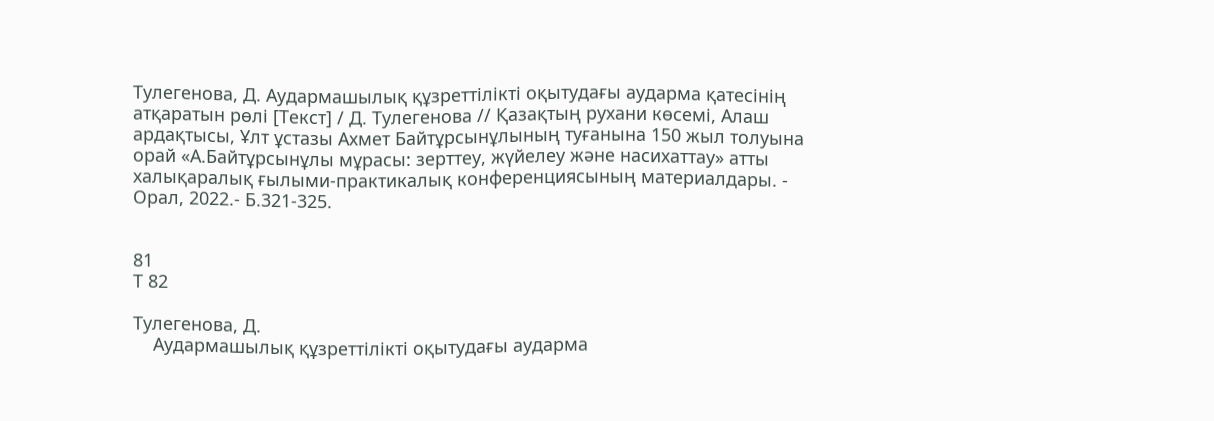Тулегенова, Д. Аудармашылық құзреттілікті оқытудағы аударма қатесінің атқаратын рөлі [Текст] / Д. Тулегенова // Қазақтың рухани көсемі, Алаш ардақтысы, Ұлт ұстазы Ахмет Байтұрсынұлының туғанына 150 жыл толуына орай «А.Байтұрсынұлы мұрасы: зерттеу, жүйелеу жəне насихаттау» атты халықаралық ғылыми-практикалық конференциясының материалдары. - Орал, 2022.- Б.321-325.


81
Т 82

Тулегенова, Д.
    Аудармашылық құзреттілікті оқытудағы аударма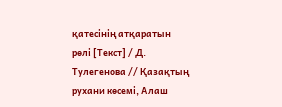қатесінің атқаратын рөлі [Текст] / Д. Тулегенова // Қазақтың рухани көсемі, Алаш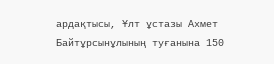ардақтысы, Ұлт ұстазы Ахмет Байтұрсынұлының туғанына 150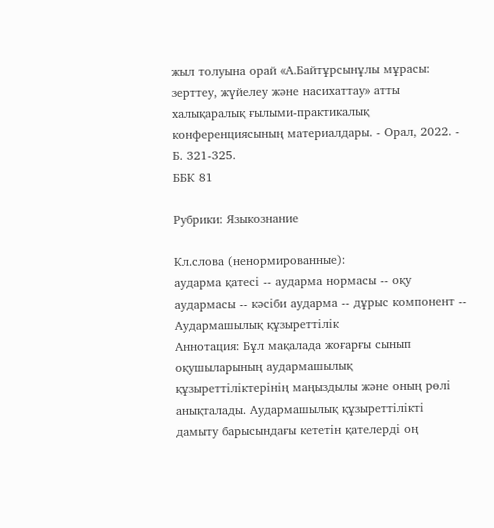жыл толуына орай «А.Байтұрсынұлы мұрасы: зерттеу, жүйелеу жəне насихаттау» атты халықаралық ғылыми-практикалық конференциясының материалдары. - Орал, 2022. - Б. 321-325.
ББК 81

Рубрики: Языкознание

Кл.слова (ненормированные):
аударма қатесі -- аударма нормасы -- оқу аудармасы -- кəсіби аударма -- дұрыс компонент -- Аудармашылық құзыреттілік
Аннотация: Бұл мақалада жоғарғы сынып оқушыларының аудармашылық құзыреттіліктерінің маңыздылы жəне оның рөлі анықталады. Аудармашылық құзыреттілікті дамыту барысындағы кететін қателерді оң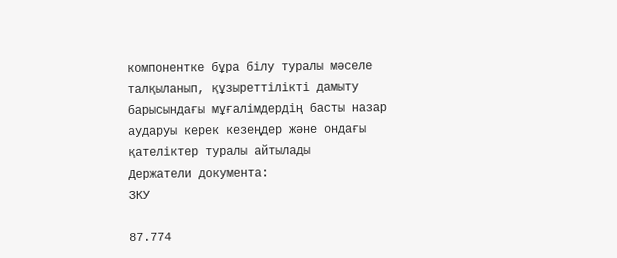компонентке бұра білу туралы мəселе талқыланып, құзыреттілікті дамыту барысындағы мұғалімдердің басты назар аударуы керек кезеңдер жəне ондағы қателіктер туралы айтылады
Держатели документа:
ЗКУ

87.774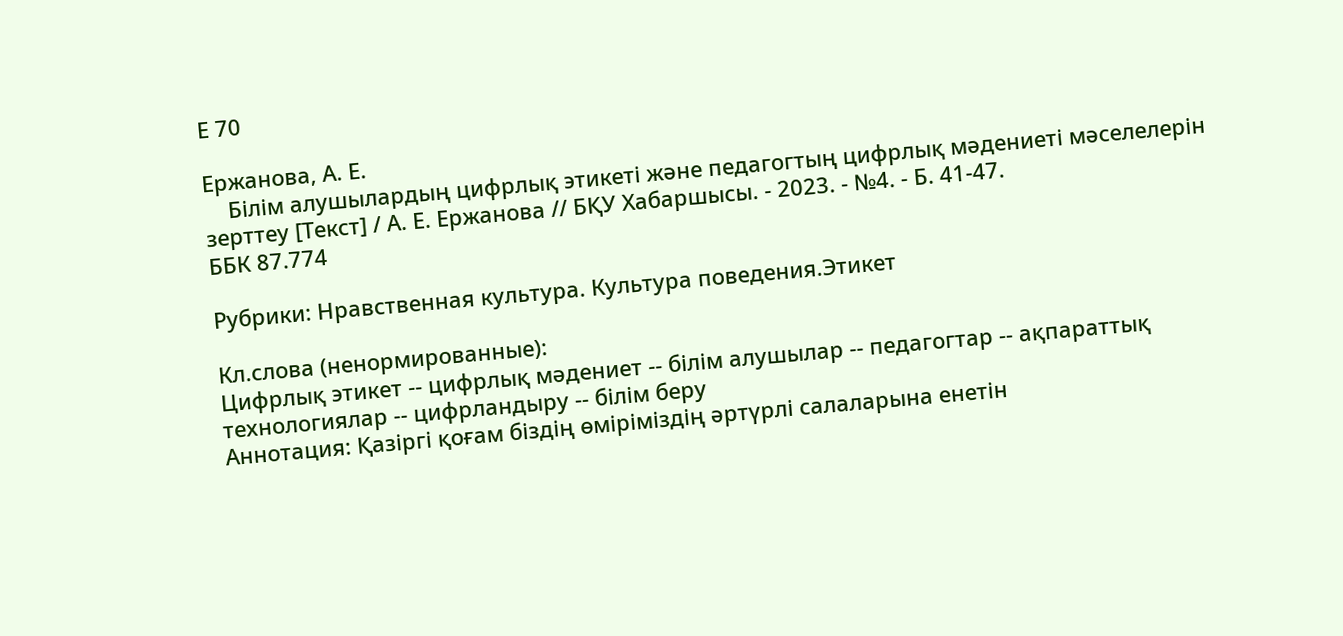Е 70

Ержанова, А. Е.
    Білім алушылардың цифрлық этикеті және педагогтың цифрлық мәдениеті мәселелерін зерттеу [Текст] / А. Е. Ержанова // БҚУ Хабаршысы. - 2023. - №4. - Б. 41-47.
ББК 87.774

Рубрики: Нравственная культура. Культура поведения.Этикет

Кл.слова (ненормированные):
Цифрлық этикет -- цифрлық мәдениет -- білім алушылар -- педагогтар -- ақпараттық технологиялар -- цифрландыру -- білім беру
Аннотация: Қазіргі қоғам біздің өміріміздің әртүрлі салаларына енетін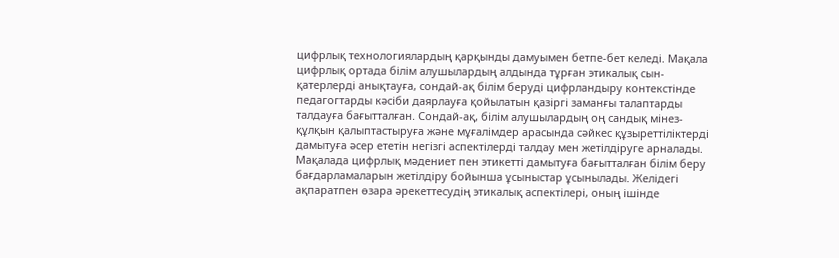цифрлық технологиялардың қарқынды дамуымен бетпе-бет келеді. Мақала цифрлық ортада білім алушылардың алдында тұрған этикалық сын-қатерлерді анықтауға, сондай-ақ білім беруді цифрландыру контекстінде педагогтарды кәсіби даярлауға қойылатын қазіргі заманғы талаптарды талдауға бағытталған. Сондай-ақ, білім алушылардың оң сандық мінез-құлқын қалыптастыруға және мұғалімдер арасында сәйкес құзыреттіліктерді дамытуға әсер ететін негізгі аспектілерді талдау мен жетілдіруге арналады. Мақалада цифрлық мәдениет пен этикетті дамытуға бағытталған білім беру бағдарламаларын жетілдіру бойынша ұсыныстар ұсынылады. Желідегі ақпаратпен өзара әрекеттесудің этикалық аспектілері, оның ішінде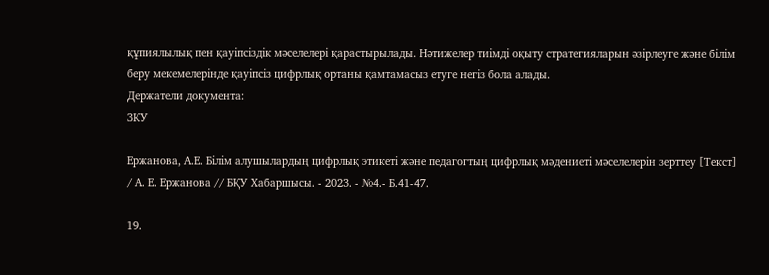құпиялылық пен қауіпсіздік мәселелері қарастырылады. Нәтижелер тиімді оқыту стратегияларын әзірлеуге және білім беру мекемелерінде қауіпсіз цифрлық ортаны қамтамасыз етуге негіз бола алады.
Держатели документа:
ЗКУ

Ержанова, А.Е. Білім алушылардың цифрлық этикеті және педагогтың цифрлық мәдениеті мәселелерін зерттеу [Текст] / А. Е. Ержанова // БҚУ Хабаршысы. - 2023. - №4.- Б.41-47.

19.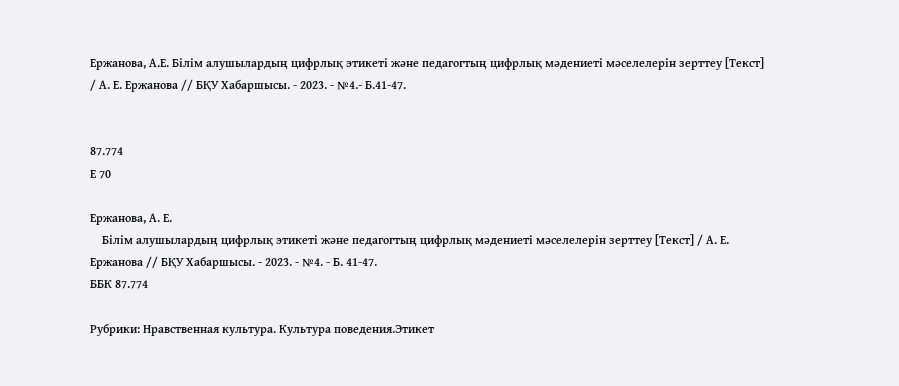Ержанова, А.Е. Білім алушылардың цифрлық этикеті және педагогтың цифрлық мәдениеті мәселелерін зерттеу [Текст] / А. Е. Ержанова // БҚУ Хабаршысы. - 2023. - №4.- Б.41-47.


87.774
Е 70

Ержанова, А. Е.
    Білім алушылардың цифрлық этикеті және педагогтың цифрлық мәдениеті мәселелерін зерттеу [Текст] / А. Е. Ержанова // БҚУ Хабаршысы. - 2023. - №4. - Б. 41-47.
ББК 87.774

Рубрики: Нравственная культура. Культура поведения.Этикет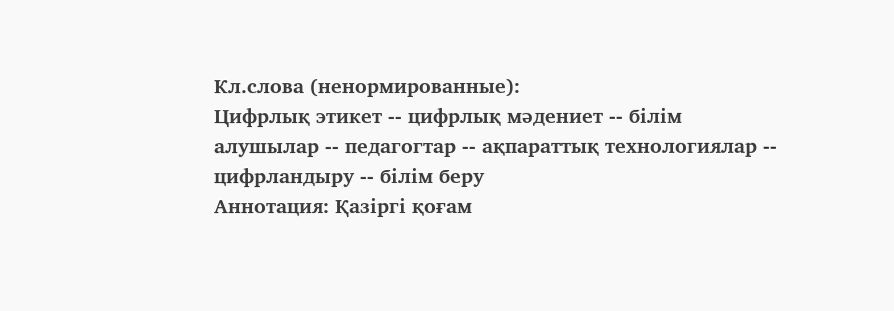Кл.слова (ненормированные):
Цифрлық этикет -- цифрлық мәдениет -- білім алушылар -- педагогтар -- ақпараттық технологиялар -- цифрландыру -- білім беру
Аннотация: Қазіргі қоғам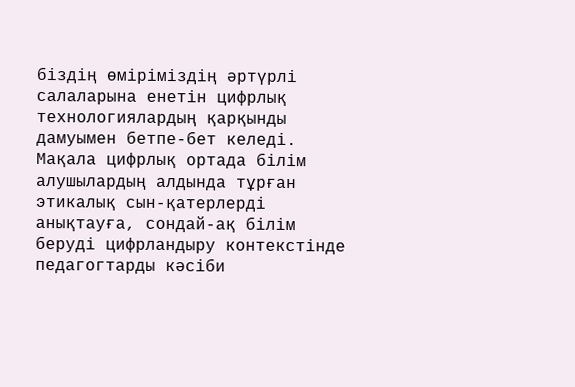біздің өміріміздің әртүрлі салаларына енетін цифрлық технологиялардың қарқынды дамуымен бетпе-бет келеді. Мақала цифрлық ортада білім алушылардың алдында тұрған этикалық сын-қатерлерді анықтауға, сондай-ақ білім беруді цифрландыру контекстінде педагогтарды кәсіби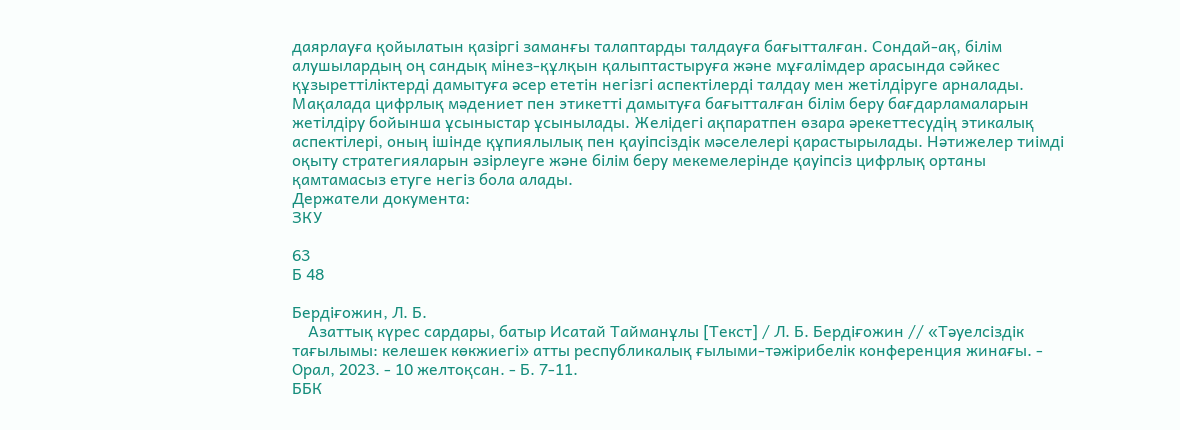даярлауға қойылатын қазіргі заманғы талаптарды талдауға бағытталған. Сондай-ақ, білім алушылардың оң сандық мінез-құлқын қалыптастыруға және мұғалімдер арасында сәйкес құзыреттіліктерді дамытуға әсер ететін негізгі аспектілерді талдау мен жетілдіруге арналады. Мақалада цифрлық мәдениет пен этикетті дамытуға бағытталған білім беру бағдарламаларын жетілдіру бойынша ұсыныстар ұсынылады. Желідегі ақпаратпен өзара әрекеттесудің этикалық аспектілері, оның ішінде құпиялылық пен қауіпсіздік мәселелері қарастырылады. Нәтижелер тиімді оқыту стратегияларын әзірлеуге және білім беру мекемелерінде қауіпсіз цифрлық ортаны қамтамасыз етуге негіз бола алады.
Держатели документа:
ЗКУ

63
Б 48

Бердіғожин, Л. Б.
    Азаттық күрес сардары, батыр Исатай Тайманұлы [Текст] / Л. Б. Бердіғожин // «Тәуелсіздік тағылымы: келешек көкжиегі» атты республикалық ғылыми-тәжірибелік конференция жинағы. - Орал, 2023. - 10 желтоқсан. - Б. 7-11.
ББК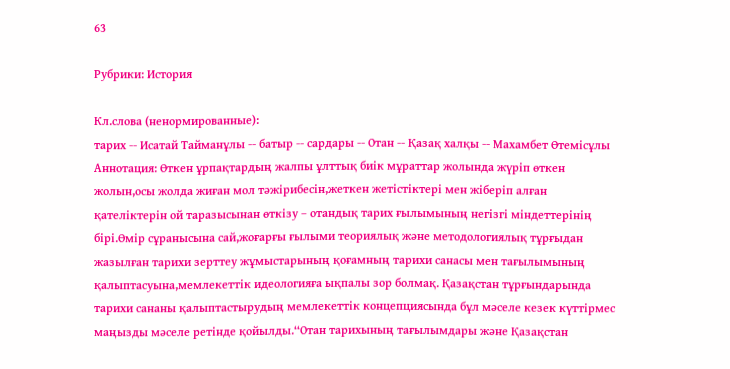63

Рубрики: История

Кл.слова (ненормированные):
тарих -- Исатай Тайманұлы -- батыр -- сардары -- Отан -- Қазақ халқы -- Махамбет Өтемісұлы
Аннотация: Өткен ұрпақтардың жалпы ұлттық биік мұраттар жолында жүріп өткен жолын,осы жолда жиған мол тәжірибесін,жеткен жетістіктері мен жіберіп алған қателіктерін ой таразысынан өткізу – отандық тарих ғылымының негізгі міндеттерінің бірі.Өмір сұранысына сай,жоғарғы ғылыми теориялық және методологиялық тұрғыдан жазылған тарихи зерттеу жұмыстарының қоғамның тарихи санасы мен тағылымының қалыптасуына,мемлекеттік идеологияға ықпалы зор болмақ. Қазақстан тұрғындарында тарихи сананы қалыптастырудың мемлекеттік концепциясында бұл мәселе кезек күттірмес маңызды мәселе ретінде қойылды.‘‘Отан тарихының тағылымдары және Қазақстан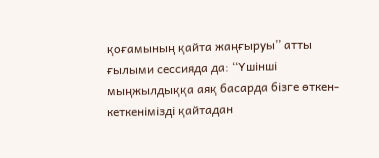қоғамының қайта жаңғыруы’’ атты ғылыми сессияда да: ‘‘Үшінші мыңжылдыққа аяқ басарда бізге өткен-кеткенімізді қайтадан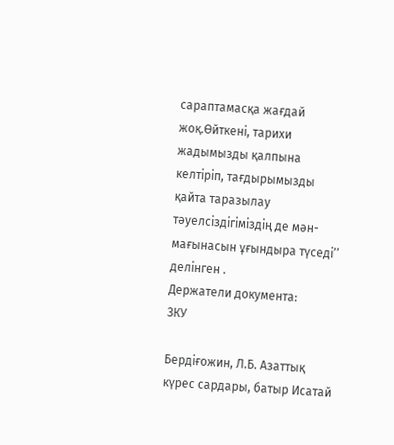сараптамасқа жағдай жоқ.Өйткені, тарихи жадымызды қалпына келтіріп, тағдырымызды қайта таразылау тәуелсіздігіміздің де мән-мағынасын ұғындыра түседі’’ делінген .
Держатели документа:
ЗКУ

Бердіғожин, Л.Б. Азаттық күрес сардары, батыр Исатай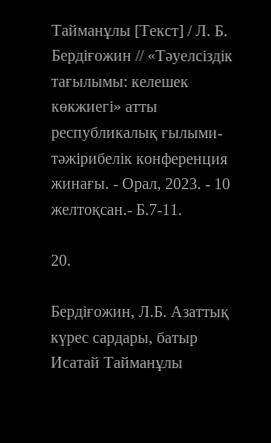Тайманұлы [Текст] / Л. Б. Бердіғожин // «Тәуелсіздік тағылымы: келешек көкжиегі» атты республикалық ғылыми-тәжірибелік конференция жинағы. - Орал, 2023. - 10 желтоқсан.- Б.7-11.

20.

Бердіғожин, Л.Б. Азаттық күрес сардары, батыр Исатай Тайманұлы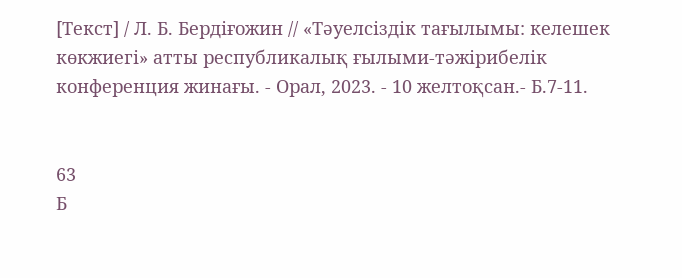[Текст] / Л. Б. Бердіғожин // «Тәуелсіздік тағылымы: келешек көкжиегі» атты республикалық ғылыми-тәжірибелік конференция жинағы. - Орал, 2023. - 10 желтоқсан.- Б.7-11.


63
Б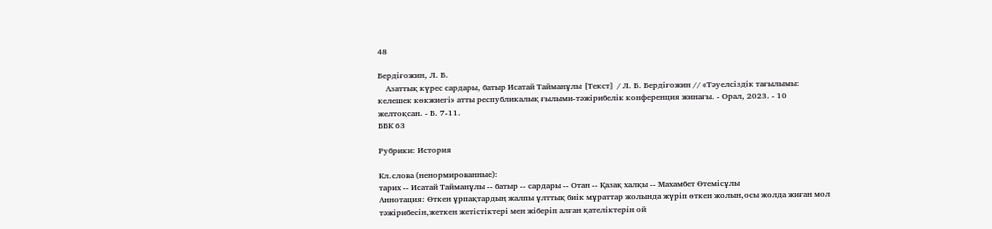48

Бердіғожин, Л. Б.
    Азаттық күрес сардары, батыр Исатай Тайманұлы [Текст] / Л. Б. Бердіғожин // «Тәуелсіздік тағылымы: келешек көкжиегі» атты республикалық ғылыми-тәжірибелік конференция жинағы. - Орал, 2023. - 10 желтоқсан. - Б. 7-11.
ББК 63

Рубрики: История

Кл.слова (ненормированные):
тарих -- Исатай Тайманұлы -- батыр -- сардары -- Отан -- Қазақ халқы -- Махамбет Өтемісұлы
Аннотация: Өткен ұрпақтардың жалпы ұлттық биік мұраттар жолында жүріп өткен жолын,осы жолда жиған мол тәжірибесін,жеткен жетістіктері мен жіберіп алған қателіктерін ой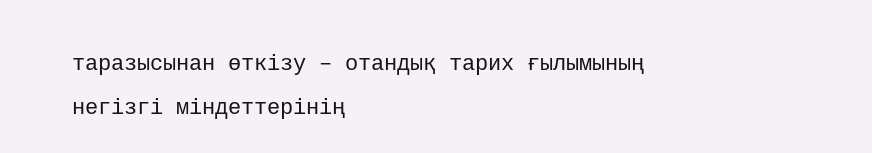таразысынан өткізу – отандық тарих ғылымының негізгі міндеттерінің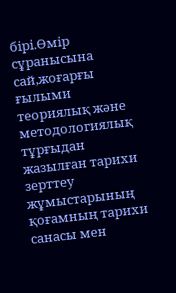бірі.Өмір сұранысына сай,жоғарғы ғылыми теориялық және методологиялық тұрғыдан жазылған тарихи зерттеу жұмыстарының қоғамның тарихи санасы мен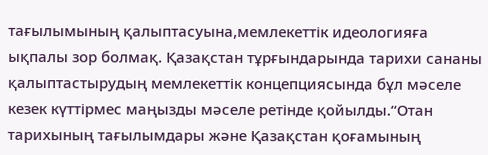тағылымының қалыптасуына,мемлекеттік идеологияға ықпалы зор болмақ. Қазақстан тұрғындарында тарихи сананы қалыптастырудың мемлекеттік концепциясында бұл мәселе кезек күттірмес маңызды мәселе ретінде қойылды.‘‘Отан тарихының тағылымдары және Қазақстан қоғамының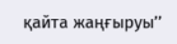қайта жаңғыруы’’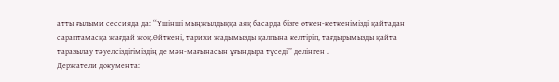атты ғылыми сессияда да: ‘‘Үшінші мыңжылдыққа аяқ басарда бізге өткен-кеткенімізді қайтадан сараптамасқа жағдай жоқ.Өйткені, тарихи жадымызды қалпына келтіріп, тағдырымызды қайта таразылау тәуелсіздігіміздің де мән-мағынасын ұғындыра түседі’’ делінген .
Держатели документа: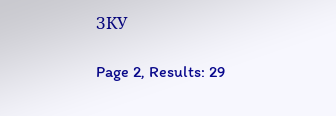ЗКУ

Page 2, Results: 29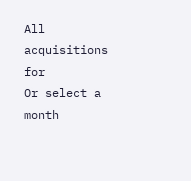All acquisitions for
Or select a month